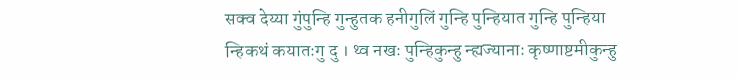सक्व देय्या गुंपुन्हि गुन्हुतक हनीगुलिं गुन्हि पुन्हियात गुन्हि पुन्हिया न्हिकथं कयातःगु दु । थ्व नखः पुन्हिकुन्हु न्ह्यज्यानाः कृष्णाष्टमीकुन्हु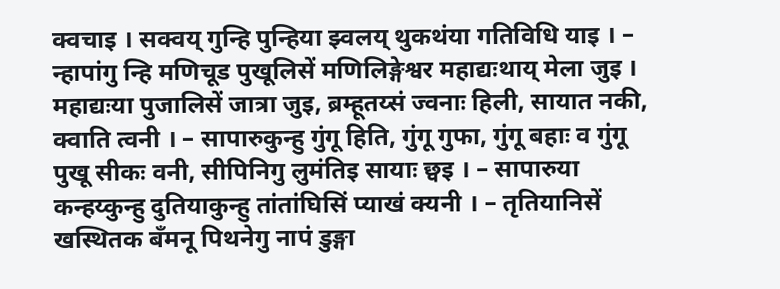क्वचाइ । सक्वय् गुन्हि पुन्हिया झ्वलय् थुकथंया गतिविधि याइ । – न्हापांगु न्हि मणिचूड पुखूलिसें मणिलिङ्गेश्वर महाद्यःथाय् मेला जुइ । महाद्यःया पुजालिसें जात्रा जुइ, ब्रम्हूतय्सं ज्वनाः हिली, सायात नकी, क्वाति त्वनी । – सापारुकुन्हु गुंगू हिति, गुंगू गुफा, गुंगू बहाः व गुंगू पुखू सीकः वनी, सीपिनिगु लुमंतिइ सायाः छ्वइ । – सापारुया कन्हय्कुन्हु दुतियाकुन्हु तांतांघिसिं प्याखं क्यनी । – तृतियानिसें खस्थितक बँमनू पिथनेगु नापं डुङ्गा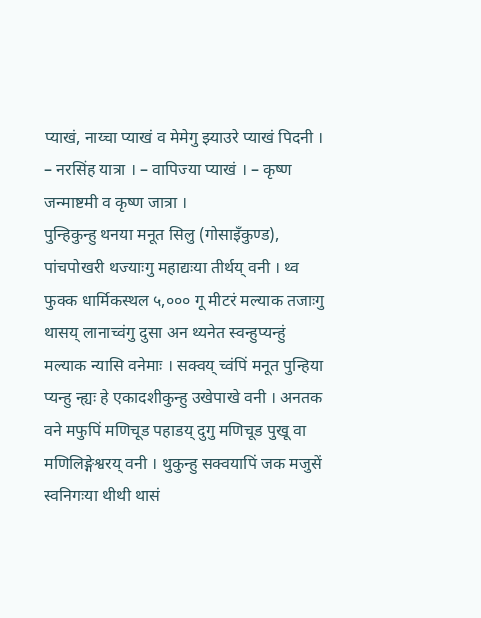प्याखं, नाय्चा प्याखं व मेमेगु झ्याउरे प्याखं पिदनी । – नरसिंह यात्रा । – वापिज्या प्याखं । – कृष्ण जन्माष्टमी व कृष्ण जात्रा ।
पुन्हिकुन्हु थनया मनूत सिलु (गोसाइँकुण्ड), पांचपोखरी थज्याःगु महाद्यःया तीर्थय् वनी । थ्व फुक्क धार्मिकस्थल ५,००० गू मीटरं मल्याक तजाःगु थासय् लानाच्वंगु दुसा अन थ्यनेत स्वन्हुप्यन्हुं मल्याक न्यासि वनेमाः । सक्वय् च्वंपिं मनूत पुन्हिया प्यन्हु न्ह्यः हे एकादशीकुन्हु उखेपाखे वनी । अनतक वने मफुपिं मणिचूड पहाडय् दुगु मणिचूड पुखू वा मणिलिङ्गेश्वरय् वनी । थुकुन्हु सक्वयापिं जक मजुसें स्वनिगःया थीथी थासं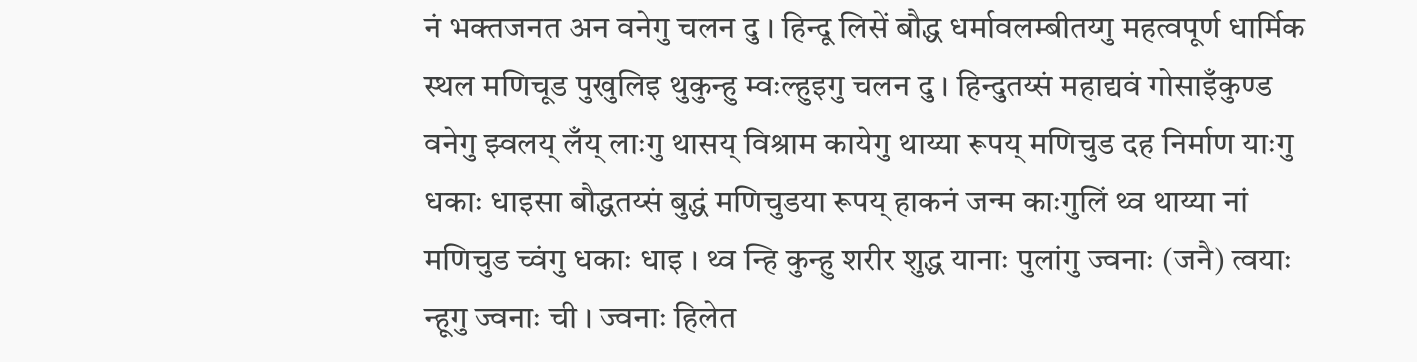नं भक्तजनत अन वनेगु चलन दु । हिन्दू लिसें बौद्ध धर्मावलम्बीतय्गु महत्वपूर्ण धार्मिक स्थल मणिचूड पुखुलिइ थुकुन्हु म्वःल्हुइगु चलन दु । हिन्दुतय्सं महाद्यवं गोसाइँकुण्ड वनेगु झ्वलय् लँय् लाःगु थासय् विश्राम कायेगु थाय्या रूपय् मणिचुड दह निर्माण याःगु धकाः धाइसा बौद्धतय्सं बुद्धं मणिचुडया रूपय् हाकनं जन्म काःगुलिं थ्व थाय्या नां मणिचुड च्वंगु धकाः धाइ । थ्व न्हि कुन्हु शरीर शुद्ध यानाः पुलांगु ज्वनाः (जनै) त्वयाः न्हूगु ज्वनाः ची । ज्वनाः हिलेत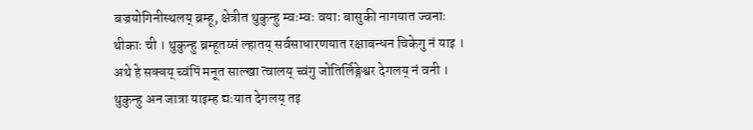बज्रयोगिनीस्थलय् ब्रम्हू, क्षेत्रीत थुकुन्हु म्वःम्वः वयाः बासुकी नागयात ज्वनाः थीकाः ची । थुकुन्हु ब्रम्हूतय्सं ल्हातय् सर्वसाधारणयात रक्षाबन्धन चिकेगु नं याइ । अथे हे सक्वय् च्वंपिं मनूत साल्खा त्वालय् च्वंगु जोतिर्लिङ्गेश्वर देगलय् नं वनी । थुकुन्हु अन जात्रा याइम्ह द्यःयात देगलय् तइ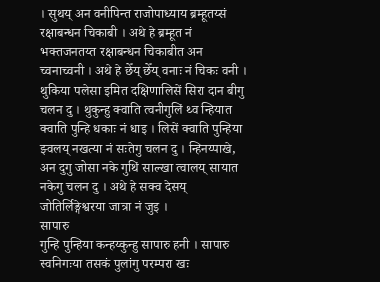। सुथय् अन वनीपिन्त राजोपाध्याय ब्रम्हूतय्सं रक्षाबन्धन चिकाबी । अथे हे ब्रम्हूत नं भक्तजनतय्त रक्षाबन्धन चिकाबीत अन च्वनाच्वनी । अथे हे छेँय् छेँय् वनाः नं चिकः वनी । थुकिया पलेसा इमित दक्षिणालिसें सिरा दान बीगु चलन दु । थुकुन्हु क्वाति त्वनीगुलिं थ्व न्हियात क्वाति पुन्हि धकाः नं धाइ । लिसें क्वाति पुन्हिया झ्वलय् नखत्या नं सःतेगु चलन दु । न्हिनय्पाखे, अन दुगु जोसा नके गुथिं साल्खा त्वालय् सायात नकेगु चलन दु । अथे हे सक्व देसय् जोतिर्लिङ्गेश्वरया जात्रा नं जुइ ।
सापारु
गुन्हि पुन्हिया कन्हय्कुन्हु सापारु हनी । सापारु स्वनिगःया तसकं पुलांगु परम्परा खः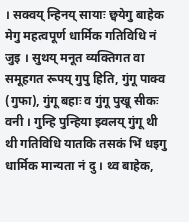। सक्वय् न्हिनय् सायाः छ्वयेगु बाहेक मेगु महत्वपूर्ण धार्मिक गतिविधि नं जुइ । सुथय् मनूत व्यक्तिगत वा समूहगत रूपय् गुपु हिति, गुंगू पाक्व (गुफा), गुंगू बहाः व गुंगू पुखू सीकः वनी । गुन्हि पुन्हिया झ्वलय् गुंगू थी थी गतिविधि यातकि तसकं भिं धइगु धार्मिक मान्यता नं दु । थ्व बाहेक,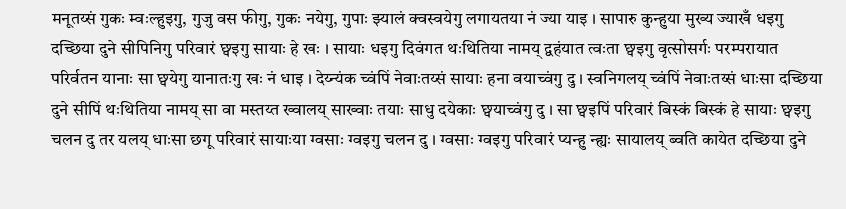मनूतय्सं गुकः म्वःल्हुइगु, गुजु वस फीगु, गुकः नयेगु, गुपाः झ्यालं क्वस्वयेगु लगायतया नं ज्या याइ । सापारु कुन्हुया मुख्य ज्याखँ धइगु दच्छिया दुने सीपिनिगु परिवारं छ्वइगु सायाः हे खः । सायाः धइगु दिवंगत थःथितिया नामय् द्वहंयात त्वःता छ्वइगु वृत्सोसर्गः परम्परायात परिर्वतन यानाः सा छ्वयेगु यानातःगु खः नं धाइ । देय्न्यंक च्वंपिं नेवाःतय्सं सायाः हना वयाच्वंगु दु । स्वनिगलय् च्वंपिं नेवाःतय्सं धाःसा दच्छिया दुने सीपिं थःथितिया नामय् सा वा मस्तय्त ख्वालय् साख्वाः तयाः साधु दयेकाः छ्वयाच्वंगु दु । सा छ्वइपिं परिवारं बिस्कं बिस्कं हे सायाः छ्वइगु चलन दु तर यलय् धाःसा छगू परिवारं सायाःया ग्वसाः ग्वइगु चलन दु । ग्वसाः ग्वइगु परिवारं प्यन्हु न्ह्यः सायालय् ब्वति कायेत दच्छिया दुने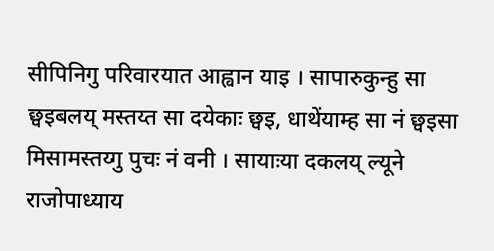सीपिनिगु परिवारयात आह्वान याइ । सापारुकुन्हु सा छ्वइबलय् मस्तय्त सा दयेकाः छ्वइ, धाथेंयाम्ह सा नं छ्वइसा मिसामस्तय्गु पुचः नं वनी । सायाःया दकलय् ल्यूने राजोपाध्याय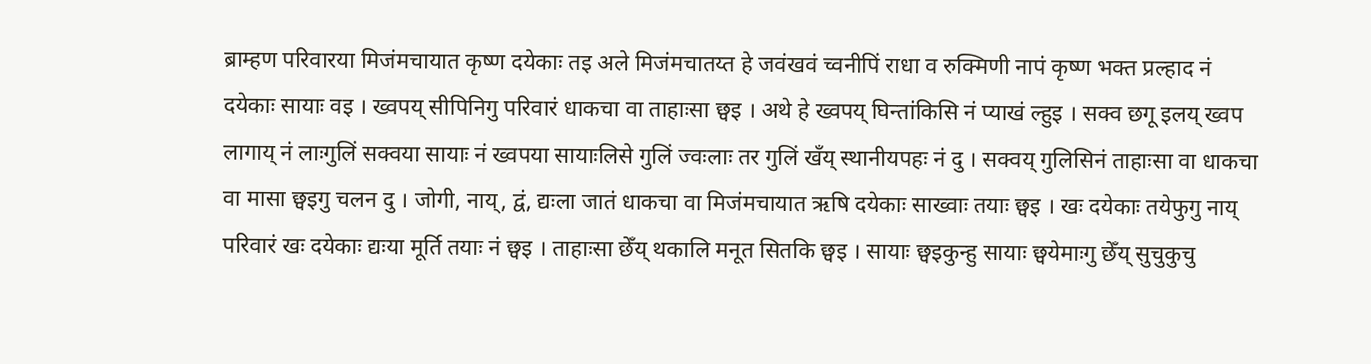ब्राम्हण परिवारया मिजंमचायात कृष्ण दयेकाः तइ अले मिजंमचातय्त हे जवंखवं च्वनीपिं राधा व रुक्मिणी नापं कृष्ण भक्त प्रल्हाद नं दयेकाः सायाः वइ । ख्वपय् सीपिनिगु परिवारं धाकचा वा ताहाःसा छ्वइ । अथे हे ख्वपय् घिन्तांकिसि नं प्याखं ल्हुइ । सक्व छगू इलय् ख्वप लागाय् नं लाःगुलिं सक्वया सायाः नं ख्वपया सायाःलिसे गुलिं ज्वःलाः तर गुलिं खँय् स्थानीयपहः नं दु । सक्वय् गुलिसिनं ताहाःसा वा धाकचा वा मासा छ्वइगु चलन दु । जोगी, नाय्, द्वं, द्यःला जातं धाकचा वा मिजंमचायात ऋषि दयेकाः साख्वाः तयाः छ्वइ । खः दयेकाः तयेफुगु नाय् परिवारं खः दयेकाः द्यःया मूर्ति तयाः नं छ्वइ । ताहाःसा छेँय् थकालि मनूत सितकि छ्वइ । सायाः छ्वइकुन्हु सायाः छ्वयेमाःगु छेँय् सुचुकुचु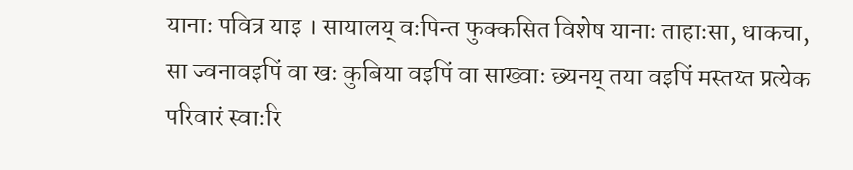यानाः पवित्र याइ । सायालय् वःपिन्त फुक्कसित विशेष यानाः ताहाःसा, धाकचा, सा ज्वनावइपिं वा खः कुबिया वइपिं वा साख्वाः छ्यनय् तया वइपिं मस्तय्त प्रत्येक परिवारं स्वाःरि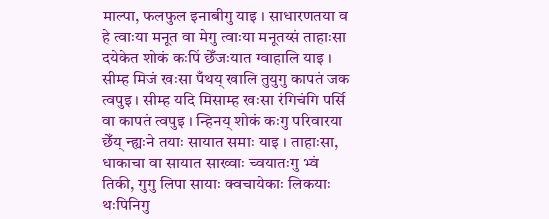माल्पा, फलफुल इनाबीगु याइ । साधारणतया व हे त्वाःया मनूत वा मेगु त्वाःया मनूतय्सं ताहाःसा दयेकेत शोकं कःपिं छेँजःयात ग्वाहालि याइ । सीम्ह मिजं खःसा पँथय् खालि तुयुगु कापतं जक त्वपुइ । सीम्ह यदि मिसाम्ह खःसा रंगिचंगि पर्सि वा कापतं त्वपुइ । न्हिनय् शोकं कःगु परिवारया छेँय् न्ह्यःने तयाः सायात समाः याइ । ताहाःसा, धाकाचा वा सायात साख्वाः च्वयातःगु भ्वं तिकी, गुगु लिपा सायाः क्वचायेकाः लिकयाः थःपिनिगु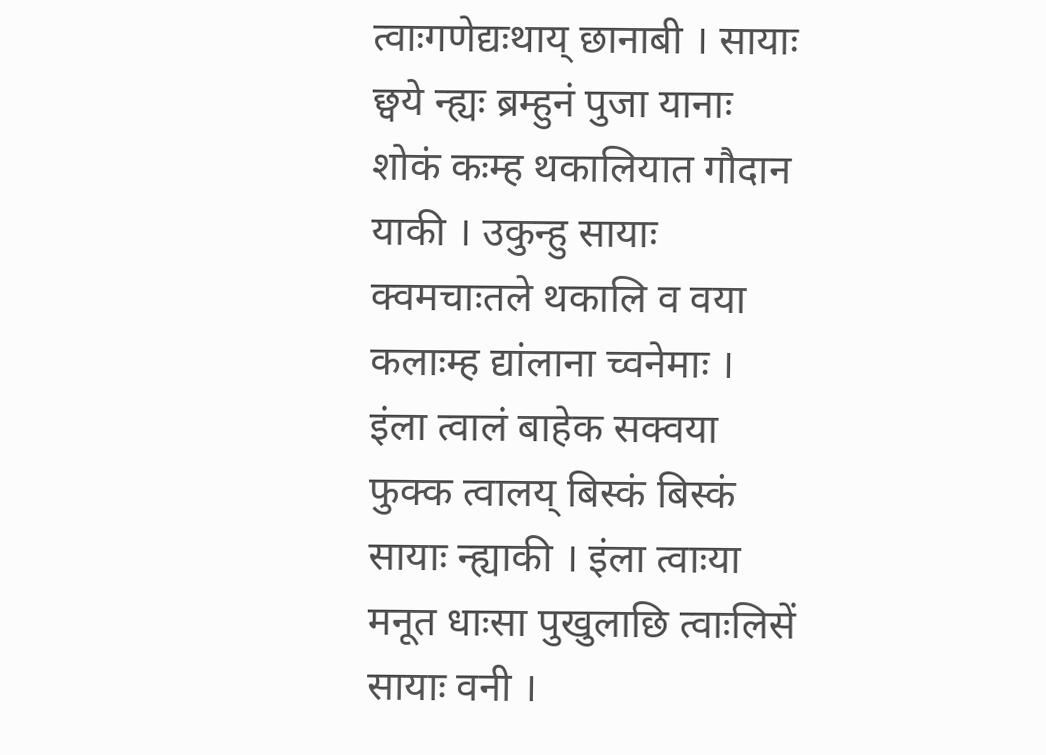त्वाःगणेद्यःथाय् छानाबी । सायाः छ्वये न्ह्यः ब्रम्हुनं पुजा यानाः शोकं कःम्ह थकालियात गौदान याकी । उकुन्हु सायाः क्वमचाःतले थकालि व वया कलाःम्ह द्यांलाना च्वनेमाः । इंला त्वालं बाहेक सक्वया फुक्क त्वालय् बिस्कं बिस्कं सायाः न्ह्याकी । इंला त्वाःया मनूत धाःसा पुखुलाछि त्वाःलिसें सायाः वनी ।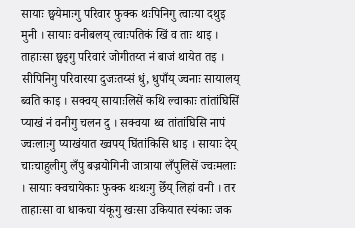सायाः छ्वयेमाःगु परिवार फुक्क थःपिनिगु त्वाःया दथुइ मुनी । सायाः वनीबलय् त्वाःपतिकं खिं व ताः थाइ । ताहाःसा छ्वइगु परिवारं जोगीतय्त नं बाजं थायेत तइ । सीपिनिगु परिवारया दुजःतय्सं धुं, धुपाँय् ज्वनाः सायालय् ब्वति काइ । सक्वय् सायाःलिसें कथि ल्वाकाः तांतांघिसिं प्याखं नं वनीगु चलन दु । सक्वया थ्व तांतांघिसि नापं ज्वःलाःगु प्याखंयात ख्वपय् घिंतांकिसि धाइ । सायाः देय् चाःचाहुलीगु लँपु बज्रयोगिनी जात्राया लँपुलिसें ज्वःमलाः । सायाः क्वचायेकाः फुक्क थःथःगु छेँय् लिहां वनी । तर ताहाःसा वा धाकचा यंकूगु खःसा उकियात स्यंकाः जक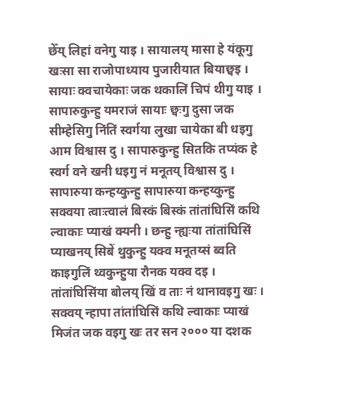छेँय् लिहां वनेगु याइ । सायालय् मासा हे यंकूगु खःसा सा राजोपाध्याय पुजारीयात बियाछ्वइ । सायाः क्वचायेकाः जक थकालिं चिपं थीगु याइ । सापारुकुन्हु यमराजं सायाः छ्वःगु दुसा जक सीम्हेसिगु निंतिं स्वर्गया लुखा चायेका बी धइगु आम विश्वास दु । सापारुकुन्हु सितकि तप्यंक हे स्वर्ग वने खनी धइगु नं मनूतय् विश्वास दु । सापारुया कन्हय्कुन्हु सापारुया कन्हय्कुन्हु सक्वया त्वाःत्वालं बिस्कं बिस्कं तांतांघिसिं कथि ल्वाकाः प्याखं क्यनी । छन्हु न्ह्यःया तांतांघिसिं प्याखनय् सिबें थुकुन्हु यक्व मनूतय्सं ब्वति काइगुलिं थ्वकुन्हुया रौनक यक्व दइ । तांतांघिसिंया बोलय् खिं व ताः नं थानावइगु खः । सक्वय् न्हापा तांतांघिसिं कथि ल्वाकाः प्याखं मिजंत जक वइगु खः तर सन २००० या दशक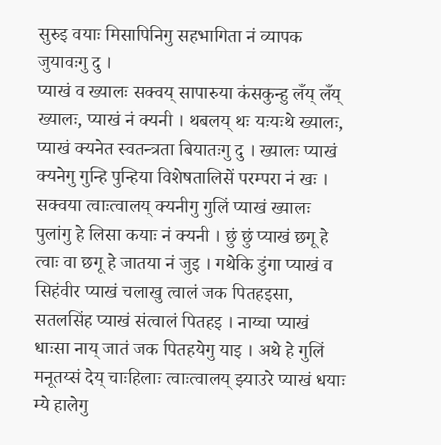सुरुइ वयाः मिसापिनिगु सहभागिता नं व्यापक जुयावःगु दु ।
प्याखं व ख्यालः सक्वय् सापारुया कंसकुन्हु लँय् लँय् ख्यालः, प्याखं नं क्यनी । थबलय् थः यःयःथे ख्यालः, प्याखं क्यनेत स्वतन्त्रता बियातःगु दु । ख्यालः प्याखं क्यनेगु गुन्हि पुन्हिया विशेषतालिसें परम्परा नं खः । सक्वया त्वाःत्वालय् क्यनीगु गुलिं प्याखं ख्यालः पुलांगु हे लिसा कयाः नं क्यनी । छुं छुं प्याखं छगू हे त्वाः वा छगू हे जातया नं जुइ । गथेकि डुंगा प्याखं व सिहंवीर प्याखं चलाखु त्वालं जक पितहइसा, सतलसिंह प्याखं संत्वालं पितहइ । नाय्चा प्याखं धाःसा नाय् जातं जक पितहयेगु याइ । अथे हे गुलिं मनूतय्सं देय् चाःहिलाः त्वाःत्वालय् झ्याउरे प्याखं धयाः म्ये हालेगु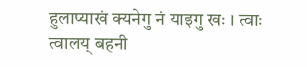हुलाप्याखं क्यनेगु नं याइगु खः । त्वाः त्वालय् बहनी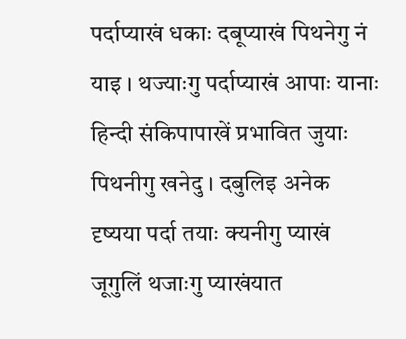पर्दाप्याखं धकाः दबूप्याखं पिथनेगु नं याइ । थज्याःगु पर्दाप्याखं आपाः यानाः हिन्दी संकिपापाखें प्रभावित जुयाः पिथनीगु खनेदु । दबुलिइ अनेक दृष्यया पर्दा तयाः क्यनीगु प्याखं जूगुलिं थजाःगु प्याखंयात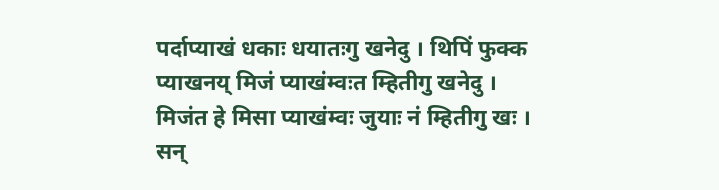पर्दाप्याखं धकाः धयातःगु खनेदु । थिपिं फुक्क प्याखनय् मिजं प्याखंम्वःत म्हितीगु खनेदु । मिजंत हे मिसा प्याखंम्वः जुयाः नं म्हितीगु खः । सन्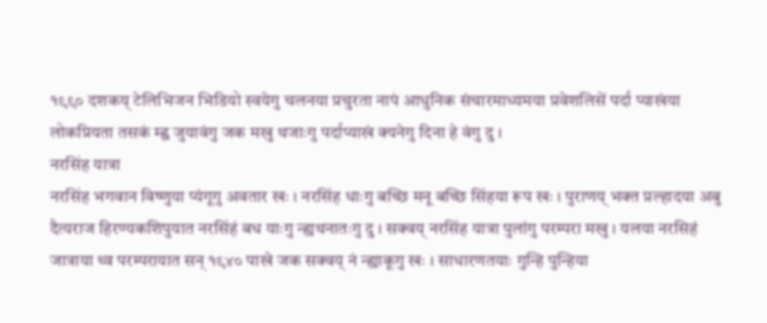१९९० दशकय् टेलिभिजन भिडियो स्वयेगु चलनया प्रचुरता नापं आधुनिक संचारमाध्यमया प्रवेशलिसें पर्दा प्याखंया लोकप्रियता तसकं म्ह्व जुयावंगु जक मखु थजाःगु पर्दाप्याखं क्यनेगु दिना हे वंगु दु ।
नरसिंह यात्रा
नरसिंह भगवान विष्णुया प्यंगूगु अवतार खः । नरसिंह धाःगु बच्छि मनू बच्छि सिंहया रूप खः । पुराणय् भक्त प्रल्हादया अबु दैत्यराज हिरण्यकशिपुयात नरसिंहं बध याःगु न्ह्यथनातःगु दु । सक्वय् नरसिंह यात्रा पुलांगु परम्परा मखु । यलया नरसिहं जात्राया थ्व परम्परायात सन् १९४० पाखे जक सक्वय् नं न्ह्याकूगु खः । साधारणतयाः गुन्हि पुन्हिया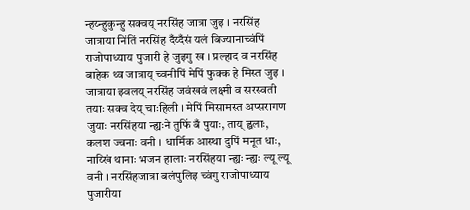न्हय्न्हुकुन्हु सक्वय् नरसिंह जात्रा जुइ । नरसिंह जात्राया निंतिं नरसिंह दँय्दँसं यलं बिज्यानाच्वंपिं राजोपाध्याय पुजारी हे जुइगु ख । प्रल्हाद व नरसिंह बाहेक थ्व जात्राय् च्वनीपिं मेपिं फुक्क हे मिस्त जुइ । जात्राया झ्वलय् नरसिंह जवंखवं लक्ष्मी व सरस्वती तयाः सक्व देय् चाःहिली । मेपिं मिसामस्त अप्सरागण जुयाः नरसिंहया न्ह्यःने तुफिं बँ पुयाः, ताय् ह्वलाः, कलश ज्वनाः वनी । धार्मिक आस्था दुपिं मनूत धाः, नाय्खिं थानाः भजन हालाः नरसिंहया न्ह्यः न्ह्यः ल्यू ल्यू वनी । नरसिंहजात्रा बलंपुलिइ च्वंगु राजोपाध्याय पुजारीया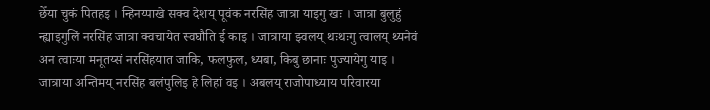छेँया चुकं पितहइ । न्हिनय्पाखे सक्व देशय् पूवंक नरसिंह जात्रा याइगु खः । जात्रा बुलुहुं न्ह्याइगुलिं नरसिंह जात्रा क्वचायेत स्वघौति ई काइ । जात्राया झ्वलय् थःथःगु त्वालय् थ्यनेवं अन त्वाःया मनूतय्सं नरसिंहयात जाकि, फलफुल, ध्यबा, किबु छानाः पुज्यायेगु याइ । जात्राया अन्तिमय् नरसिंह बलंपुलिइ हे लिहां वइ । अबलय् राजोपाध्याय परिवारया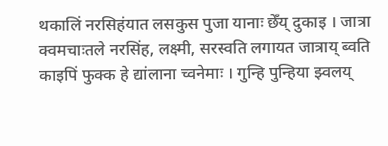थकालिं नरसिहंयात लसकुस पुजा यानाः छेँय् दुकाइ । जात्रा क्वमचाःतले नरसिंह, लक्ष्मी, सरस्वति लगायत जात्राय् ब्वति काइपिं फुक्क हे द्यांलाना च्वनेमाः । गुन्हि पुन्हिया झ्वलय्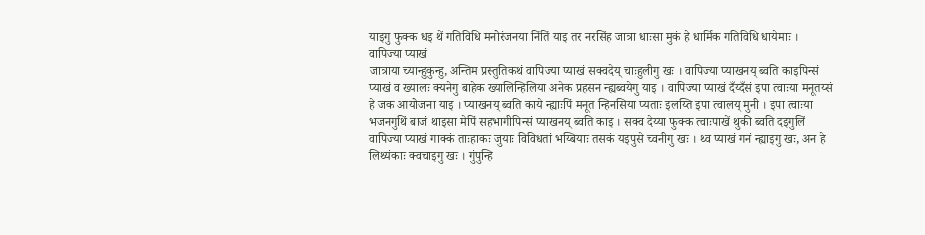याइगु फुक्क धइ थें गतिविधि मनोरंजनया निंतिं याइ तर नरसिंह जात्रा धाःसा मुकं हे धार्मिक गतिविधि धायेमाः ।
वापिज्या प्याखं
जात्राया च्यान्हुकुन्हु, अन्तिम प्रस्तुतिकथं वापिज्या प्याखं सक्वदेय् चाःहुलीगु खः । वापिज्या प्याखनय् ब्वति काइपिन्सं प्याखं व ख्यालः क्यनेगु बाहेक ख्यालिन्हिलिया अनेक प्रहसन न्ह्यब्वयेगु याइ । वापिज्या प्याखं दँय्दँसं इपा त्वाःया मनूतय्सं हे जक आयोजना याइ । प्याखनय् ब्वति काये न्ह्याःपिं मनूत न्हिनसिया प्यताः इलय्ति इपा त्वालय् मुनी । इपा त्वाःया भजनगुथिं बाजं थाइसा मेपिं सहभागीपिन्सं प्याखनय् ब्वति काइ । सक्व देय्या फुक्क त्वाःपाखें थुकी ब्वति दइगुलिं वापिज्या प्याखं गाक्कं ताःहाकः जुयाः विविधतां भय्बियाः तसकं यइपुसे च्वनीगु खः । थ्व प्याखं गनं न्ह्याइगु खः, अन हे लिथ्यंकाः क्वचाइगु खः । गुंपुन्हि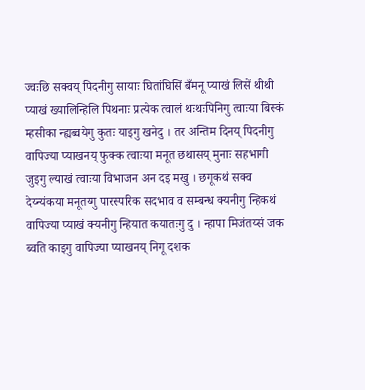ज्वःछि सक्वय् पिदनीगु सायाः घितांघिसिं बँमनू प्याखं लिसें थीथी प्याखं ख्यालिन्हिलि पिथनाः प्रत्येक त्वालं थःथःपिनिगु त्वाःया बिस्कं म्हसीका न्ह्यब्वयेगु कुतः याइगु खनेदु । तर अन्तिम दिनय् पिदनीगु वापिज्या प्याखनय् फुक्क त्वाःया मनूत छथासय् मुनाः सहभागी जुइगु ल्याखं त्वाःया विभाजन अन दइ मखु । छगूकथं सक्व देय्न्यंकया मनूतय्गु पारस्परिक सदभाव व सम्बन्ध क्यनीगु न्हिकथं वापिज्या प्याखं क्यनीगु न्हियात कयातःगु दु । न्हापा मिजंतय्सं जक ब्वति काइगु वापिज्या प्याखनय् निगू दशक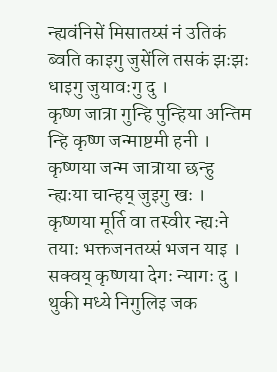न्ह्यवंनिसें मिसातय्सं नं उतिकं ब्वति काइगु जुसेंलि तसकं झःझः धाइगु जुयावःगु दु ।
कृष्ण जात्रा गुन्हि पुन्हिया अन्तिम न्हि कृष्ण जन्माष्टमी हनी । कृष्णया जन्म जात्राया छन्हु न्ह्यःया चान्हय् जुइगु खः । कृष्णया मूर्ति वा तस्वीर न्ह्यःने तयाः भक्तजनतय्सं भजन याइ । सक्वय् कृष्णया देगः न्यागः दु । थुकी मध्ये निगुलिइ जक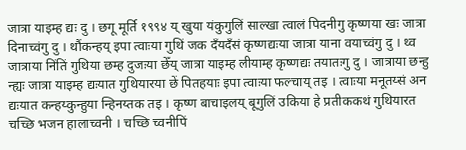जात्रा याइम्ह द्यः दु । छगू मूर्ति १९९४ य् खुया यंकुगुलिं साल्खा त्वालं पिदनीगु कृष्णया खः जात्रा दिनाच्वंगु दु । थौंकन्हय् इपा त्वाःया गुथिं जक दँयदँसं कृष्णद्यःया जात्रा याना वयाच्वंगु दु । थ्व जात्राया निंतिं गुथिया छम्ह दुजःया छेँय् जात्रा याइम्ह लीयाम्ह कृष्णद्यः तयातःगु दु । जात्राया छन्हु न्ह्यः जात्रा याइम्ह द्यःयात गुथियारया छें पितहयाः इपा त्वाःया फल्चाय् तइ । त्वाःया मनूतय्सं अन द्यःयात कन्हय्कुन्हुया न्हिनय्तक तइ । कृष्ण बाचाइलय् बूगुलिं उकिया हे प्रतीककथं गुथियारत चच्छि भजन हालाच्वनी । चच्छि च्वनीपिं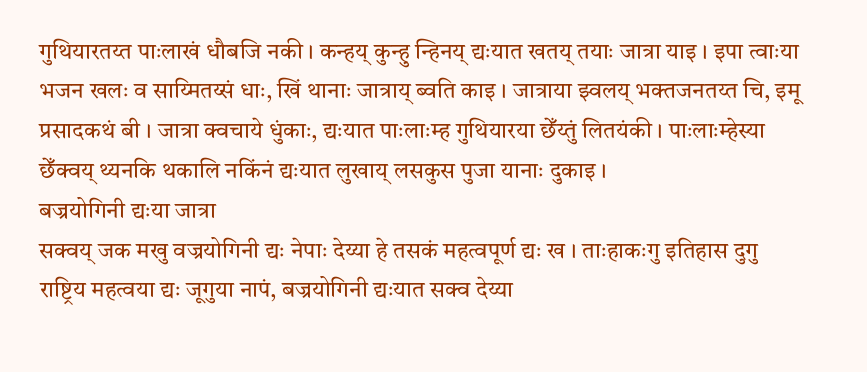गुथियारतय्त पाःलाखं धौबजि नकी । कन्हय् कुन्हु न्हिनय् द्यःयात खतय् तयाः जात्रा याइ । इपा त्वाःया भजन खलः व साय्मितय्सं धाः, खिं थानाः जात्राय् ब्वति काइ । जात्राया झ्वलय् भक्तजनतय्त चि, इमू प्रसादकथं बी । जात्रा क्वचाये धुंकाः, द्यःयात पाःलाःम्ह गुथियारया छेँय्तुं लितयंकी । पाःलाःम्हेस्या छेँक्वय् थ्यनकि थकालि नकिंनं द्यःयात लुखाय् लसकुस पुजा यानाः दुकाइ ।
बज्रयोगिनी द्यःया जात्रा
सक्वय् जक मखु वज्रयोगिनी द्यः नेपाः देय्या हे तसकं महत्वपूर्ण द्यः ख । ताःहाकःगु इतिहास दुगु राष्ट्रिय महत्वया द्यः जूगुया नापं, बज्रयोगिनी द्यःयात सक्व देय्या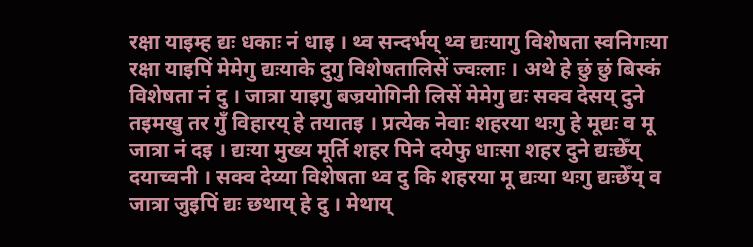रक्षा याइम्ह द्यः धकाः नं धाइ । थ्व सन्दर्भय् थ्व द्यःयागु विशेषता स्वनिगःया रक्षा याइपिं मेमेगु द्यःयाके दुगु विशेषतालिसें ज्वःलाः । अथे हे छुं छुं बिस्कं विशेषता नं दु । जात्रा याइगु बज्रयोगिनी लिसें मेमेगु द्यः सक्व देसय् दुने तइमखु तर गुँ विहारय् हे तयातइ । प्रत्येक नेवाः शहरया थःगु हे मूद्यः व मू जात्रा नं दइ । द्यःया मुख्य मूर्ति शहर पिने दयेफु धाःसा शहर दुने द्यःछेँय् दयाच्वनी । सक्व देय्या विशेषता थ्व दु कि शहरया मू द्यःया थःगु द्यःछेँय् व जात्रा जुइपिं द्यः छथाय् हे दु । मेथाय्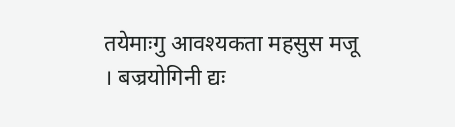तयेमाःगु आवश्यकता महसुस मजू । बज्रयोगिनी द्यः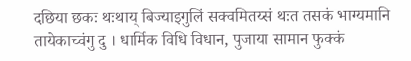दछिया छकः थःथाय् बिज्याइगुलिं सक्वमितय्सं थःत तसकं भाग्यमानि तायेकाच्वंगु दु । धार्मिक विधि विधान, पुजाया सामान फुक्कं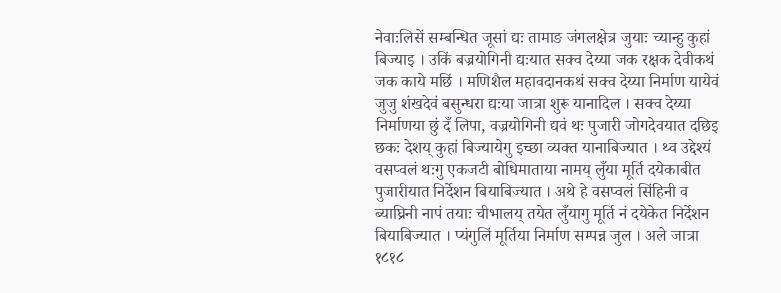नेवाःलिसें सम्बन्धित जूसां द्यः तामाङ जंगलक्षेत्र जुयाः च्यान्हु कुहां बिज्याइ । उकिं बज्रयोगिनी द्यःयात सक्व देय्या जक रक्षक देवीकथं जक काये मछिं । मणिशैल महावदानकथं सक्व देय्या निर्माण यायेवं जुजु शंखदेवं बसुन्धरा द्यःया जात्रा शुरू यानादिल । सक्व देय्या निर्माणया छुं दँ लिपा, वज्रयोगिनी द्यवं थः पुजारी जोगदेवयात दछिइ छकः देशय् कुहां बिज्यायेगु इच्छा व्यक्त यानाबिज्यात । थ्व उद्देश्यं वसप्वलं थःगु एकजटी बोधिमाताया नामय् लुँया मूर्ति दयेकाबीत पुजारीयात निर्देशन बियाबिज्यात । अथे हे वसप्वलं सिंहिनी व ब्याघ्रिनी नापं तयाः चीभालय् तयेत लुँयागु मूर्ति नं दयेकेत निर्देशन बियाबिज्यात । प्यंगुलिं मूर्तिया निर्माण सम्पन्न जुल । अले जात्रा १८१८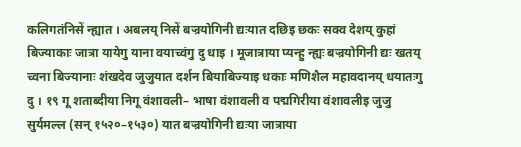कलिगतंनिसें न्ह्यात । अबलय् निसें बज्रयोगिनी द्यःयात दछिइ छकः सक्व देशय् कुहां बिज्याकाः जात्रा यायेगु याना वयाच्वंगु दु धाइ । मूजात्राया प्यन्हु न्ह्यः बज्रयोगिनी द्यः खतय् च्वना बिज्यानाः शंखदेव जुजुयात दर्शन बियाबिज्याइ धकाः मणिशैल महावदानय् धयातःगु दु । १९ गू शताब्दीया निगू वंशावली– भाषा वंशावली व पद्मगिरीया वंशावलीइ जुजु सुर्यमल्ल (सन् १५२०–१५३०) यात बज्रयोगिनी द्यःया जात्राया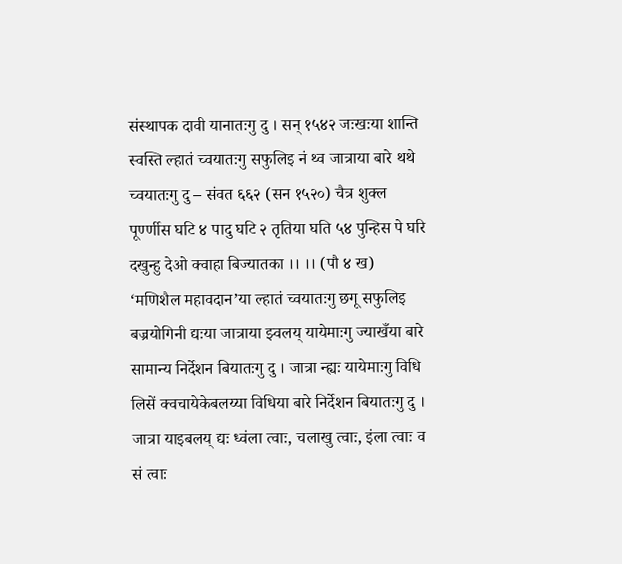संस्थापक दावी यानातःगु दु । सन् १५४२ जःखःया शान्ति स्वस्ति ल्हातं च्वयातःगु सफुलिइ नं थ्व जात्राया बारे थथे च्वयातःगु दु – संवत ६६२ (सन १५२०) चैत्र शुक्ल पूर्ण्णीस घटि ४ पादु घटि २ तृतिया घति ५४ पुन्हिस पे घरि दखुन्हु देओ क्वाहा बिज्यातका ।। ।। (पौ ४ ख) ‘मणिशैल महावदान’या ल्हातं च्वयातःगु छगू सफुलिइ बज्रयोगिनी द्यःया जात्राया झ्वलय् यायेमाःगु ज्याखँया बारे सामान्य निर्देशन बियातःगु दु । जात्रा न्ह्यः यायेमाःगु विधि लिसें क्वचायेकेबलय्या विधिया बारे निर्देशन बियातःगु दु । जात्रा याइबलय् द्यः ध्वंला त्वाः, चलाखु त्वाः, इंला त्वाः व सं त्वाः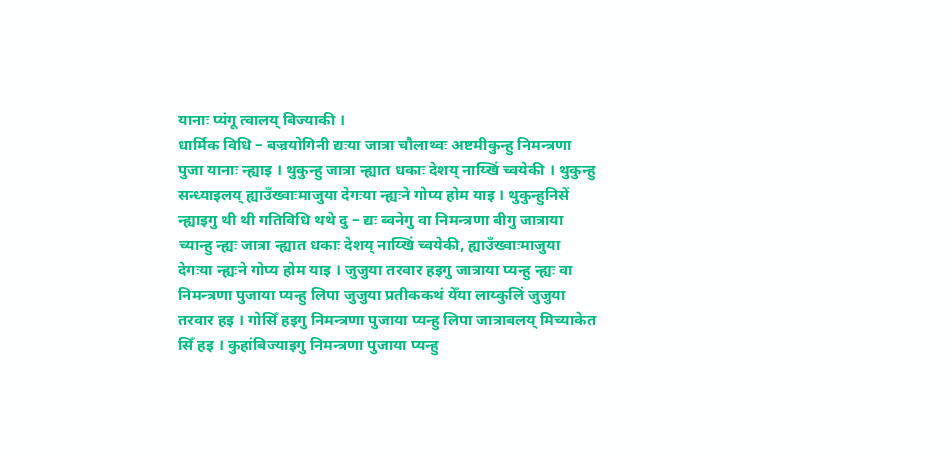यानाः प्यंगू त्वालय् बिज्याकी ।
धार्मिक विधि – बज्रयोगिनी द्यःया जात्रा चौलाथ्वः अष्टमीकुन्हु निमन्त्रणा पुजा यानाः न्ह्याइ । थुकुन्हु जात्रा न्ह्यात धकाः देशय् नाय्खिं च्वयेकी । थुकुन्हु सन्ध्याइलय् ह्याउँख्वाःमाजुया देगःया न्ह्यःने गोप्य होम याइ । थुकुन्हुनिसें न्ह्याइगु थी थी गतिविधि थथे दु – द्यः ब्वनेगु वा निमन्त्रणा बीगु जात्राया च्यान्हु न्ह्यः जात्रा न्ह्यात धकाः देशय् नाय्खिं च्वयेकी, ह्याउँख्वाःमाजुया देगःया न्ह्यःने गोप्य होम याइ । जुजुया तरवार हइगु जात्राया प्यन्हु न्ह्यः वा निमन्त्रणा पुजाया प्यन्हु लिपा जुजुया प्रतीककथं येँया लाय्कुलिं जुजुया तरवार हइ । गोसिँ हइगु निमन्त्रणा पुजाया प्यन्हु लिपा जात्राबलय् मिच्याकेत सिँ हइ । कुहांबिज्याइगु निमन्त्रणा पुजाया प्यन्हु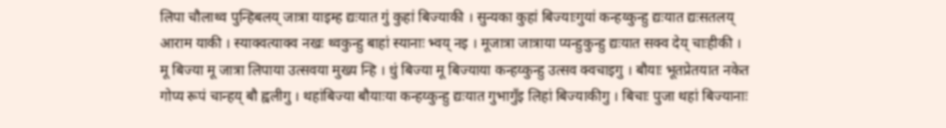लिपा चौलाथ्व पुन्हिबलय् जात्रा याइम्ह द्यःयात गुं कुहां बिज्याकी । सुन्यका कुहां बिज्याःगुयां कन्हय्कुन्हु द्यःयात द्यःसतलय् आराम याकी । स्याक्वत्याक्व नखः थ्वकुन्हु बाहां स्यानाः भ्वय् नइ । मूजात्रा जात्राया प्यन्हुकुन्हु द्यःयात सक्व देय् चाःहीकी । मू बिज्या मू जात्रा लिपाया उत्सवया मुख्य न्हि । धुं बिज्या मू बिज्याया कन्हय्कुन्हु उत्सव क्वचाइगु । बौयाः भूतप्रेतयात नकेत गोप्य रूपं चान्हय् बौ ह्वलीगु । थहांबिज्या बौयाःया कन्हय्कुन्हु द्यःयात गुभागुँइ लिहां बिज्याकीगु । बिचाः पुजा थहां बिज्यानाः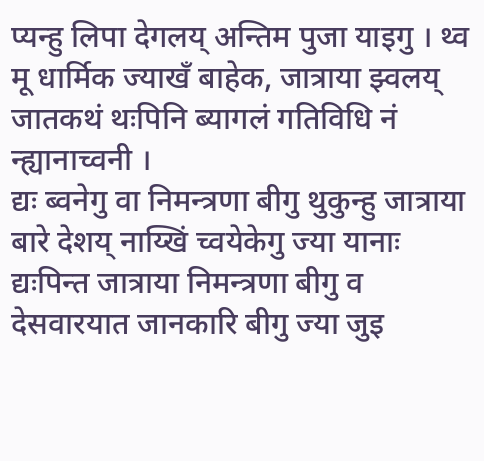प्यन्हु लिपा देगलय् अन्तिम पुजा याइगु । थ्व मू धार्मिक ज्याखँ बाहेक, जात्राया झ्वलय् जातकथं थःपिनि ब्यागलं गतिविधि नं न्ह्यानाच्वनी ।
द्यः ब्वनेगु वा निमन्त्रणा बीगु थुकुन्हु जात्राया बारे देशय् नाय्खिं च्वयेकेगु ज्या यानाः द्यःपिन्त जात्राया निमन्त्रणा बीगु व देसवारयात जानकारि बीगु ज्या जुइ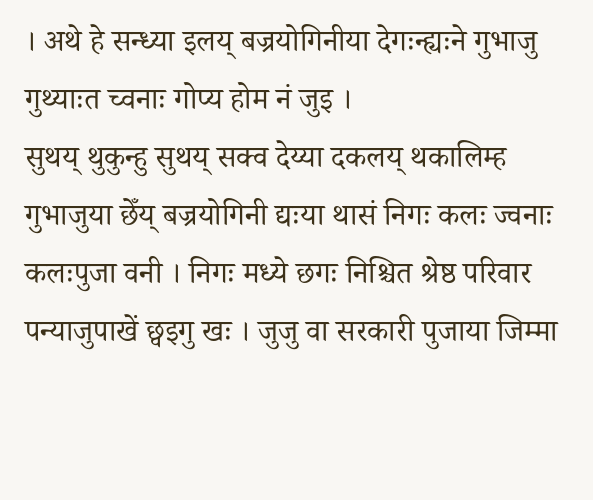। अथे हे सन्ध्या इलय् बज्रयोगिनीया देगःन्ह्यःने गुभाजु गुथ्याःत च्वनाः गोप्य होम नं जुइ ।
सुथय् थुकुन्हु सुथय् सक्व देय्या दकलय् थकालिम्ह गुभाजुया छेँय् बज्रयोगिनी द्यःया थासं निगः कलः ज्वनाः कलःपुजा वनी । निगः मध्ये छगः निश्चित श्रेष्ठ परिवार पन्याजुपाखें छ्वइगु खः । जुजु वा सरकारी पुजाया जिम्मा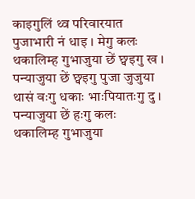काइगुलिं थ्व परिवारयात पुजाभारी नं धाइ । मेगु कलः थकालिम्ह गुभाजुया छें छ्वइगु ख । पन्याजुया छें छ्वइगु पुजा जुजुया थासं वःगु धकाः भाःपियातःगु दु । पन्याजुया छें हःगु कलः थकालिम्ह गुभाजुया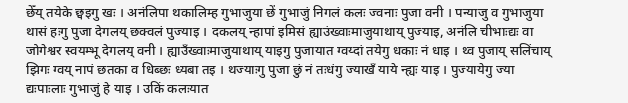छेँय् तयेके छ्वइगु खः । अनंलिपा थकालिम्ह गुभाजुया छें गुभाजुं निगलं कलः ज्वनाः पुजा वनी । पन्याजु व गुभाजुया थासं हःगु पुजा देगलय् छक्वलं पुज्याइ । दकलय् न्हापां इमिसं ह्याउंख्वाःमाजुयाथाय् पुज्याइ, अनंलि चीभाःद्यः वा जोगेश्वर स्वयम्भू देगलय् वनी । ह्याउँख्वाःमाजुयाथाय् याइगु पुजायात ग्वय्दां तयेगु धकाः नं धाइ । थ्व पुजाय् सलिंचाय् झिगः ग्वय् नापं छतका व धिब्छः ध्यबा तइ । थज्याःगु पुजा छुं नं तःधंगु ज्याखँ याये न्ह्यः याइ । पुज्यायेगु ज्या द्यःपाःलाः गुभाजुं हे याइ । उकिं कलःयात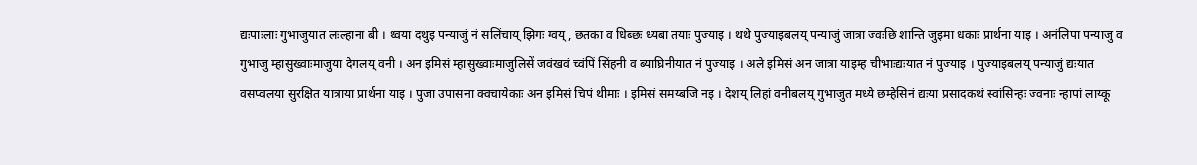द्यःपाःलाः गुभाजुयात लःल्हाना बी । थ्वया दथुइ पन्याजुं नं सलिंचाय् झिगः ग्वय्, छतका व धिब्छः ध्यबा तयाः पुज्याइ । थथे पुज्याइबलय् पन्याजुं जात्रा ज्वःछि शान्ति जुइमा धकाः प्रार्थना याइ । अनंलिपा पन्याजु व गुभाजु म्हासुख्वाःमाजुया देगलय् वनी । अन इमिसं म्हासुख्वाःमाजुलिसें जवंखवं च्वंपिं सिंहनी व ब्याघ्रिनीयात नं पुज्याइ । अले इमिसं अन जात्रा याइम्ह चीभाःद्यःयात नं पुज्याइ । पुज्याइबलय् पन्याजुं द्यःयात वसप्वलया सुरक्षित यात्राया प्रार्थना याइ । पुजा उपासना क्वचायेकाः अन इमिसं चिपं थीमाः । इमिसं समय्बजि नइ । देशय् लिहां वनीबलय् गुभाजुत मध्ये छम्हेसिनं द्यःया प्रसादकथं स्वांसिन्हः ज्वनाः न्हापां लाय्कू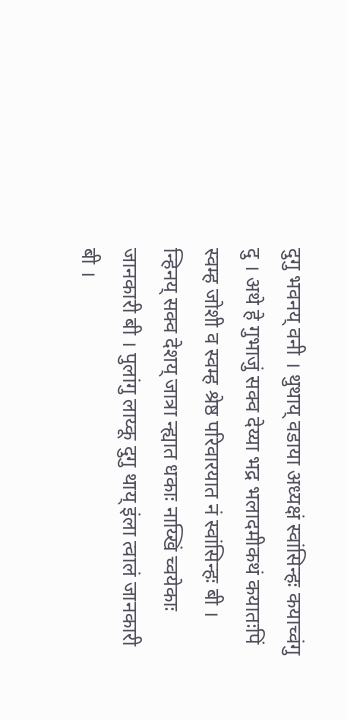दुगु भवनय् वनी । थुथाय् वडाया अध्यक्षं स्वांसिन्हः कयाच्वंगु दु । अथे हे गुभाजुं सक्व देय्या भद्र भलादमीकथं कयातःपिं स्वम्ह जोशी व स्वम्ह श्रेष्ठ परिवारयात नं स्वांसिन्हः बी ।
न्हिनय् सक्व देशय् जात्रा न्ह्यात धकाः नाय्खिं च्वयेकाः जानकारी बी । पुलांगु लाय्कू दुगु थाय् इंला त्वालं जानकारी बी ।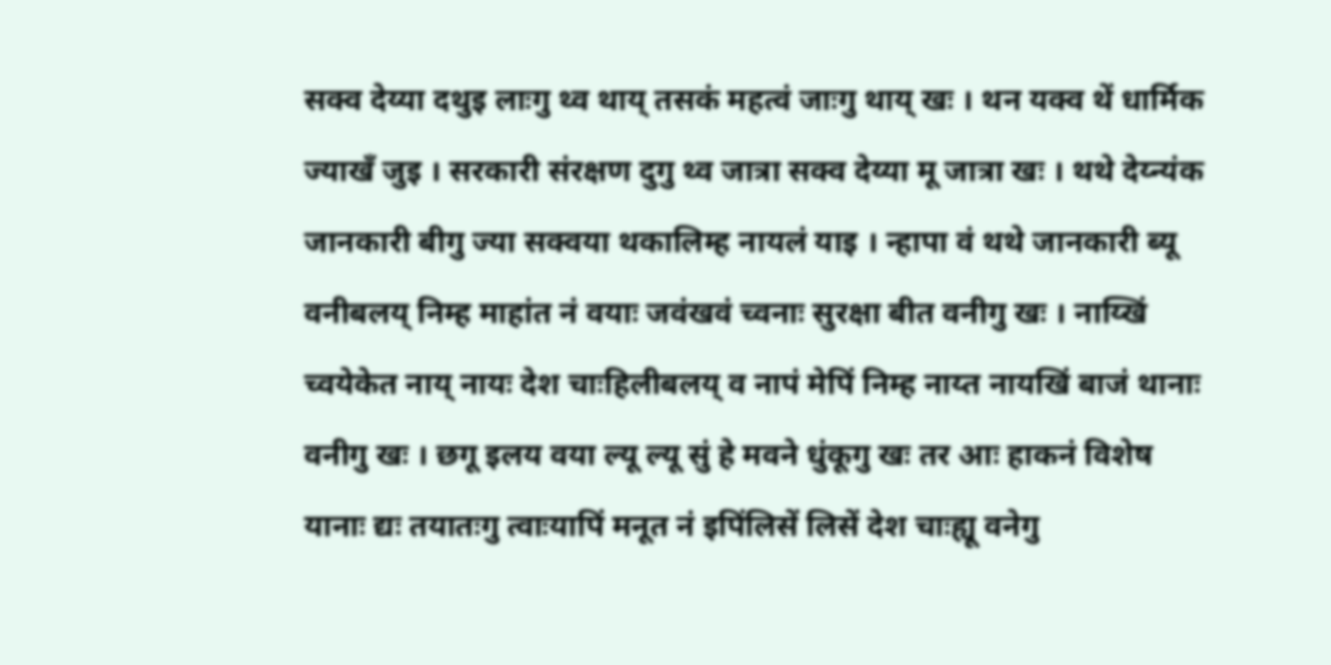सक्व देय्या दथुइ लाःगु थ्व थाय् तसकं महत्वं जाःगु थाय् खः । थन यक्व थें धार्मिक ज्याखँ जुइ । सरकारी संरक्षण दुगु थ्व जात्रा सक्व देय्या मू जात्रा खः । थथे देय्न्यंक जानकारी बीगु ज्या सक्वया थकालिम्ह नायलं याइ । न्हापा वं थथे जानकारी ब्यू वनीबलय् निम्ह माहांत नं वयाः जवंखवं च्वनाः सुरक्षा बीत वनीगु खः । नाय्खिं च्वयेकेत नाय् नायः देश चाःहिलीबलय् व नापं मेपिं निम्ह नाय्त नायखिं बाजं थानाः वनीगु खः । छगू इलय वया ल्यू ल्यू सुं हे मवने धुंकूगु खः तर आः हाकनं विशेष यानाः द्यः तयातःगु त्वाःयापिं मनूत नं इपिंलिसें लिसें देश चाःह्यू वनेगु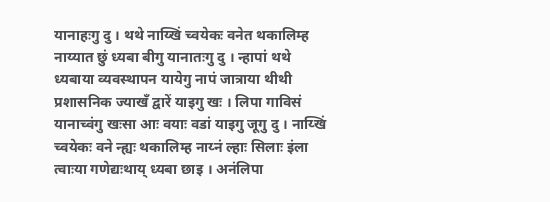यानाहःगु दु । थथे नाय्खिं च्वयेकः वनेत थकालिम्ह नाय्यात छुं ध्यबा बीगु यानातःगु दु । न्हापां थथे ध्यबाया व्यवस्थापन यायेगु नापं जात्राया थीथी प्रशासनिक ज्याखँ द्वारें याइगु खः । लिपा गाविसं यानाच्वंगु खःसा आः वयाः वडां याइगु जूगु दु । नाय्खिं च्वयेकः वने न्ह्यः थकालिम्ह नाय्नं ल्हाः सिलाः इंला त्वाःया गणेद्यःथाय् ध्यबा छाइ । अनंलिपा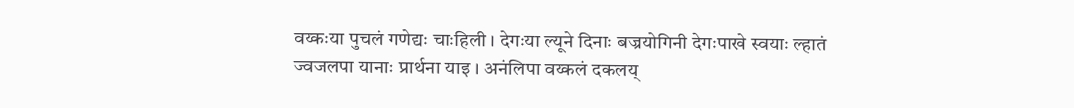वय्कःया पुचलं गणेद्यः चाःहिली । देगःया ल्यूने दिनाः बज्रयोगिनी देगःपाखे स्वयाः ल्हातं ज्वजलपा यानाः प्रार्थना याइ । अनंलिपा वय्कलं दकलय्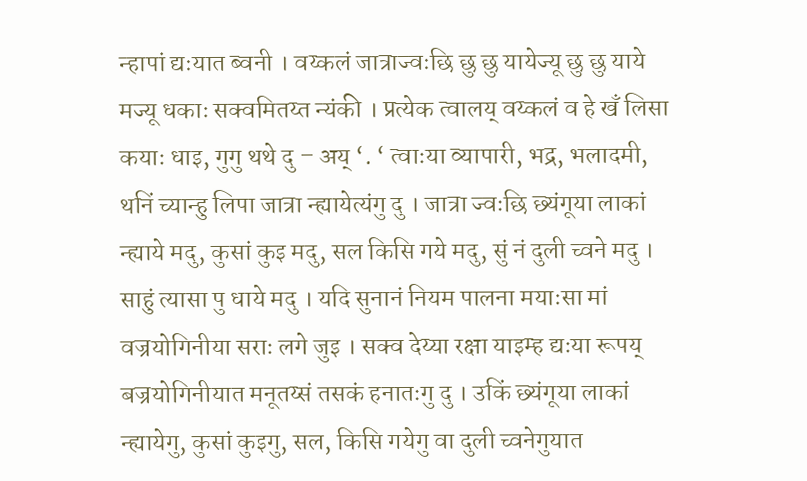न्हापां द्यःयात ब्वनी । वय्कलं जात्राज्वःछि छु छु यायेज्यू छु छु याये मज्यू धकाः सक्वमितय्त न्यंकी । प्रत्येक त्वालय् वय्कलं व हे खँ लिसा कयाः धाइ, गुगु थथे दु – अय् ‘. ‘ त्वाःया व्यापारी, भद्र, भलादमी, थनिं च्यान्हु लिपा जात्रा न्ह्यायेत्यंगु दु । जात्रा ज्वःछि छ्यंगूया लाकां न्ह्याये मदु, कुसां कुइ मदु, सल किसि गये मदु, सुं नं दुली च्वने मदु । साहुं त्यासा पु धाये मदु । यदि सुनानं नियम पालना मयाःसा मां वज्रयोगिनीया सराः लगे जुइ । सक्व देय्या रक्षा याइम्ह द्यःया रूपय् बज्रयोगिनीयात मनूतय्सं तसकं हनातःगु दु । उकिं छ्यंगूया लाकां न्ह्यायेगु, कुसां कुइगु, सल, किसि गयेगु वा दुली च्वनेगुयात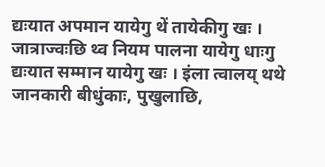द्यःयात अपमान यायेगु थें तायेकीगु खः । जात्राज्वःछि थ्व नियम पालना यायेगु धाःगु द्यःयात सम्मान यायेगु खः । इंला त्वालय् थथे जानकारी बीधुंकाः, पुखुलाछि,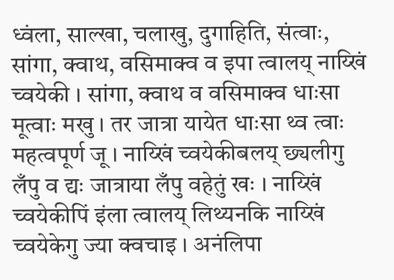ध्वंला, साल्खा, चलाखु, दुगाहिति, संत्वाः, सांगा, क्वाथ, वसिमाक्व व इपा त्वालय् नाय्खिं च्वयेकी । सांगा, क्वाथ व वसिमाक्व धाःसा मूत्वाः मखु । तर जात्रा यायेत धाःसा थ्व त्वाः महत्वपूर्ण जू । नाय्खिं च्वयेकीबलय् छ्यलीगु लँपु व द्यः जात्राया लँपु वहेतुं खः । नाय्खिं च्वयेकीपिं इंला त्वालय् लिथ्यनकि नाय्खिं च्वयेकेगु ज्या क्वचाइ । अनंलिपा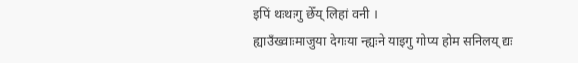इपिं थःथःगु छेँय् लिहां वनी ।
ह्याउँख्वाःमाजुया देगःया न्ह्यःने याइगु गोप्य होम सनिलय् द्यः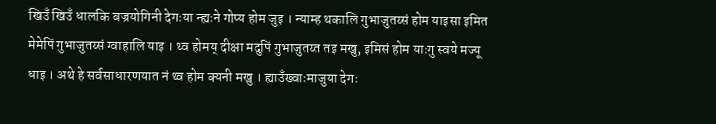खिउँ खिउँ धालकि बज्रयोगिनी देगःया न्ह्यःने गोप्य होम जुइ । न्याम्ह थकालि गुभाजुतय्सं होम याइसा इमित मेमेपिं गुभाजुतय्सं ग्वाहालि याइ । थ्व होमय् दीक्षा मदुपिं गुभाजुतय्त तइ मखु, इमिसं होम याःगु स्वये मज्यू धाइ । अथे हे सर्वसाधारणयात नं थ्व होम क्यनी मखु । ह्याउँख्वाःमाजुया देगः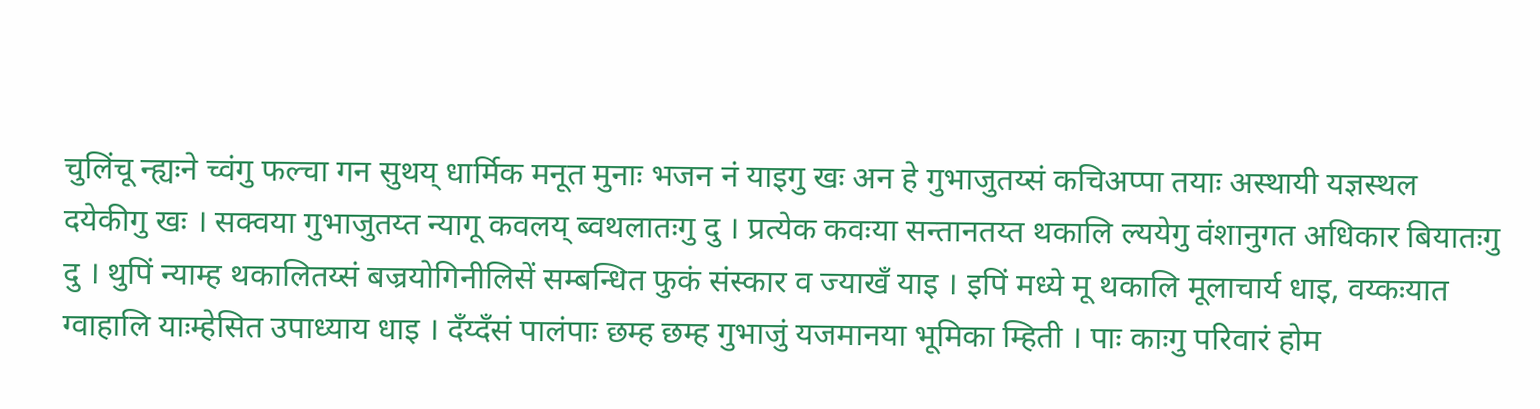चुलिंचू न्ह्यःने च्वंगु फल्चा गन सुथय् धार्मिक मनूत मुनाः भजन नं याइगु खः अन हे गुभाजुतय्सं कचिअप्पा तयाः अस्थायी यज्ञस्थल दयेकीगु खः । सक्वया गुभाजुतय्त न्यागू कवलय् ब्वथलातःगु दु । प्रत्येक कवःया सन्तानतय्त थकालि ल्ययेगु वंशानुगत अधिकार बियातःगु दु । थुपिं न्याम्ह थकालितय्सं बज्रयोगिनीलिसें सम्बन्धित फुकं संस्कार व ज्याखँ याइ । इपिं मध्ये मू थकालि मूलाचार्य धाइ, वय्कःयात ग्वाहालि याःम्हेसित उपाध्याय धाइ । दँय्दँसं पालंपाः छम्ह छम्ह गुभाजुं यजमानया भूमिका म्हिती । पाः काःगु परिवारं होम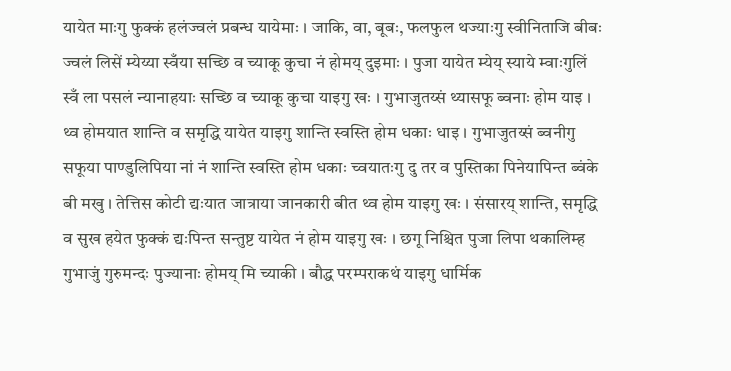यायेत माःगु फुक्कं हलंज्वलं प्रबन्ध यायेमाः । जाकि, वा, बूबः, फलफुल थज्याःगु स्वीनिताजि बीबः ज्वलं लिसें म्येय्या स्वँया सच्छि व च्याकू कुचा नं होमय् दुइमाः । पुजा यायेत म्येय् स्याये म्वाःगुलिं स्वँ ला पसलं न्यानाहयाः सच्छि व च्याकू कुचा याइगु खः । गुभाजुतय्सं थ्यासफू ब्वनाः होम याइ । थ्व होमयात शान्ति व समृद्धि यायेत याइगु शान्ति स्वस्ति होम धकाः धाइ । गुभाजुतय्सं ब्वनीगु सफूया पाण्डुलिपिया नां नं शान्ति स्वस्ति होम धकाः च्वयातःगु दु तर व पुस्तिका पिनेयापिन्त ब्वंके बी मखु । तेत्तिस कोटी द्यःयात जात्राया जानकारी बीत थ्व होम याइगु खः । संसारय् शान्ति, समृद्धि व सुख हयेत फुक्कं द्यःपिन्त सन्तुष्ट यायेत नं होम याइगु खः । छगू निश्चित पुजा लिपा थकालिम्ह गुभाजुं गुरुमन्दः पुज्यानाः होमय् मि च्याकी । बौद्ध परम्पराकथं याइगु धार्मिक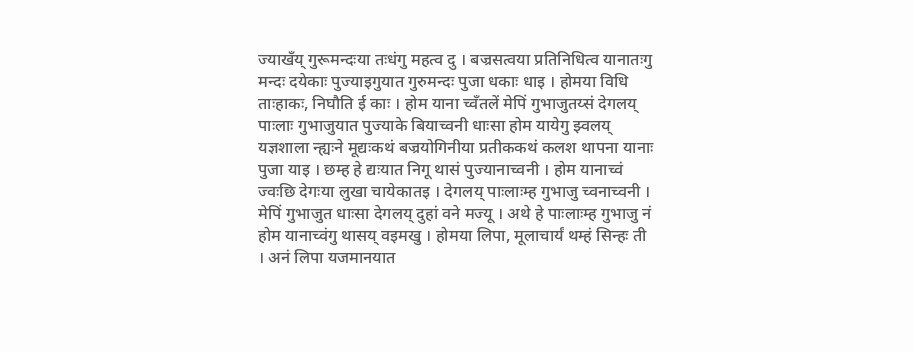ज्याखँय् गुरूमन्दःया तःधंगु महत्व दु । बज्रसत्वया प्रतिनिधित्व यानातःगु मन्दः दयेकाः पुज्याइगुयात गुरुमन्दः पुजा धकाः धाइ । होमया विधि ताःहाकः, निघौति ई काः । होम याना च्वँतलें मेपिं गुभाजुतय्सं देगलय् पाःलाः गुभाजुयात पुज्याके बियाच्वनी धाःसा होम यायेगु झ्वलय् यज्ञशाला न्ह्यःने मूद्यःकथं बज्रयोगिनीया प्रतीककथं कलश थापना यानाः पुजा याइ । छम्ह हे द्यःयात निगू थासं पुज्यानाच्वनी । होम यानाच्वं ज्वःछि देगःया लुखा चायेकातइ । देगलय् पाःलाःम्ह गुभाजु च्वनाच्वनी । मेपिं गुभाजुत धाःसा देगलय् दुहां वने मज्यू । अथे हे पाःलाःम्ह गुभाजु नं होम यानाच्वंगु थासय् वइमखु । होमया लिपा, मूलाचार्यं थम्हं सिन्हः ती । अनं लिपा यजमानयात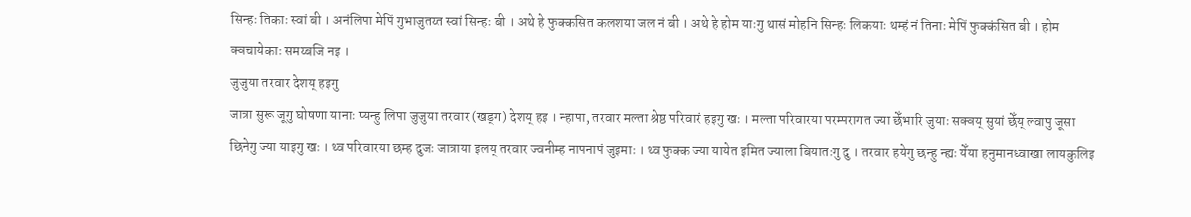सिन्हः तिकाः स्वां बी । अनंलिपा मेपिं गुभाजुतय्त स्वां सिन्हः बी । अथे हे फुक्कसित कलशया जल नं बी । अथे हे होम याःगु थासं मोहनि सिन्हः लिकयाः थम्हं नं तिनाः मेपिं फुक्कंसित बी । होम क्वचायेकाः समय्बजि नइ ।
जुजुया तरवार देशय् हइगु
जात्रा सुरू जूगु घोषणा यानाः प्यन्हु लिपा जुजुया तरवार (खड्ग) देशय् हइ । न्हापा, तरवार मल्ता श्रेष्ठ परिवारं हइगु खः । मल्ता परिवारया परम्परागत ज्या छेँभारि जुयाः सक्वय् सुयां छेँय् ल्वापु जूसा छिनेगु ज्या याइगु खः । थ्व परिवारया छम्ह दुजः जात्राया इलय् तरवार ज्वनीम्ह नापनापं जुइमाः । थ्व फुक्क ज्या यायेत इमित ज्याला बियातःगु दु । तरवार हयेगु छन्हु न्ह्यः येँया हनुमानध्वाखा लायकुलिइ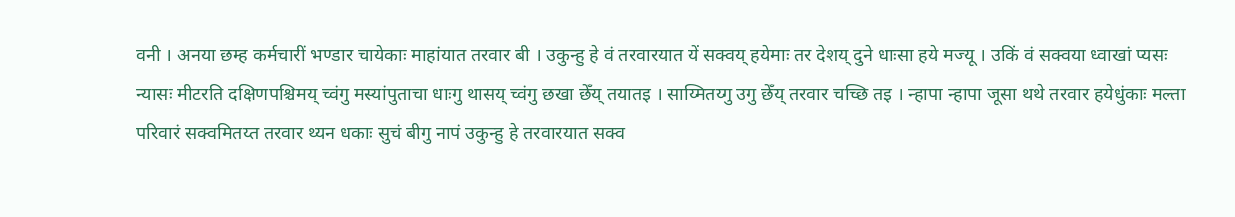वनी । अनया छम्ह कर्मचारीं भण्डार चायेकाः माहांयात तरवार बी । उकुन्हु हे वं तरवारयात यें सक्वय् हयेमाः तर देशय् दुने धाःसा हये मज्यू । उकिं वं सक्वया ध्वाखां प्यसः न्यासः मीटरति दक्षिणपश्चिमय् च्वंगु मस्यांपुताचा धाःगु थासय् च्वंगु छखा छेँय् तयातइ । साय्मितय्गु उगु छेँय् तरवार चच्छि तइ । न्हापा न्हापा जूसा थथे तरवार हयेधुंकाः मल्ता परिवारं सक्वमितय्त तरवार थ्यन धकाः सुचं बीगु नापं उकुन्हु हे तरवारयात सक्व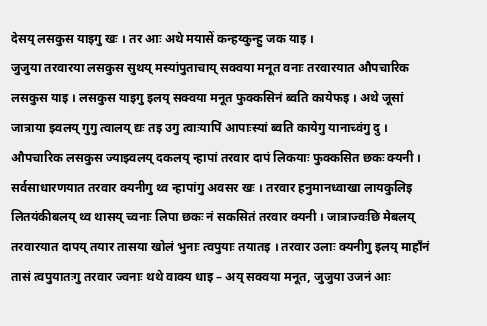देसय् लसकुस याइगु खः । तर आः अथे मयासें कन्हय्कुन्हु जक याइ ।
जुजुया तरवारया लसकुस सुथय् मस्यांपुताचाय् सक्वया मनूत वनाः तरवारयात औपचारिक लसकुस याइ । लसकुस याइगु इलय् सक्वया मनूत फुक्कसिनं ब्वति कायेफइ । अथे जूसां जात्राया झ्वलय् गुगु त्वालय् द्यः तइ उगु त्वाःयापिं आपाःस्यां ब्वति कायेगु यानाच्वंगु दु । औपचारिक लसकुस ज्याझ्वलय् दकलय् न्हापां तरवार दापं लिकयाः फुक्कसित छकः क्यनी । सर्वसाधारणयात तरवार क्यनीगु थ्व न्हापांगु अवसर खः । तरवार हनुमानध्वाखा लायकुलिइ लितयंकीबलय् थ्व थासय् च्वनाः लिपा छकः नं सकसितं तरवार क्यनी । जात्राज्वःछि मेबलय् तरवारयात दापय् तयार तासया खोलं भुनाः त्वपुयाः तयातइ । तरवार उलाः क्यनीगु इलय् माहाँनं तासं त्वपुयातःगु तरवार ज्वनाः थथे वाक्य धाइ – अय् सक्वया मनूत, जुजुया उजनं आः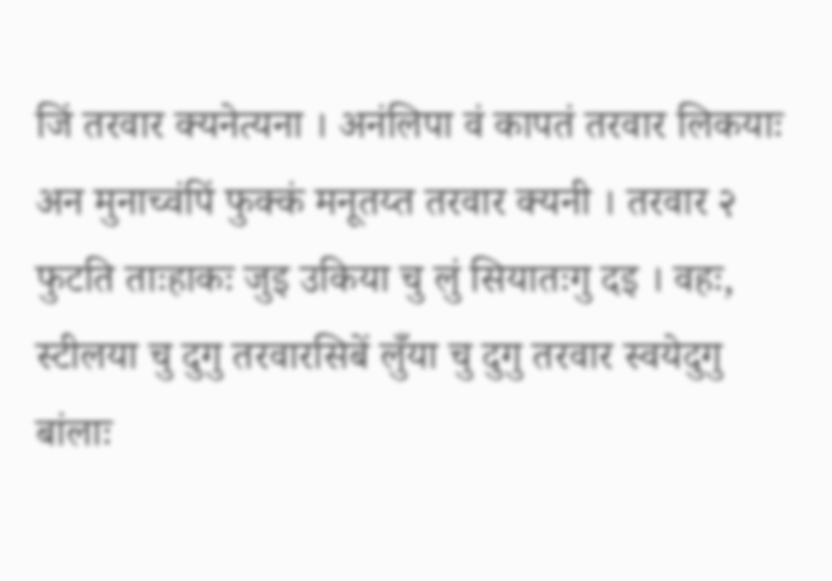जिं तरवार क्यनेत्यना । अनंलिपा वं कापतं तरवार लिकयाः अन मुनाच्वंपिं फुक्कं मनूतय्त तरवार क्यनी । तरवार २ फुटति ताःहाकः जुइ उकिया चु लुं सियातःगु दइ । वहः, स्टीलया चु दुगु तरवारसिबें लुँया चु दुगु तरवार स्वयेदुगु बांलाः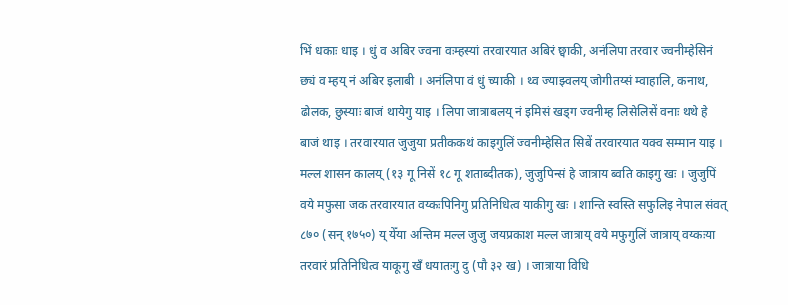भिं धकाः धाइ । धुं व अबिर ज्वना वःम्हस्यां तरवारयात अबिरं छ्वाकी, अनंलिपा तरवार ज्वनीम्हेसिनं छ्यं व म्हय् नं अबिर इलाबी । अनंलिपा वं धुं च्याकी । थ्व ज्याझ्वलय् जोगीतय्सं म्वाहालि, कनाथ, ढोलक, छुस्याः बाजं थायेगु याइ । लिपा जात्राबलय् नं इमिसं खड्ग ज्वनीम्ह लिसेलिसें वनाः थथे हे बाजं थाइ । तरवारयात जुजुया प्रतीककथं काइगुलिं ज्वनीम्हेसित सिबें तरवारयात यक्व सम्मान याइ । मल्ल शासन कालय् (१३ गू निसें १८ गू शताब्दीतक), जुजुपिन्सं हे जात्राय ब्वति काइगु खः । जुजुपिं वये मफुसा जक तरवारयात वय्कःपिनिगु प्रतिनिधित्व याकीगु खः । शान्ति स्वस्ति सफुलिइ नेपाल संवत् ८७० (सन् १७५०) य् येँया अन्तिम मल्ल जुजु जयप्रकाश मल्ल जात्राय् वये मफुगुलिं जात्राय् वय्कःया तरवारं प्रतिनिधित्व याकूगु खँ धयातःगु दु (पौ ३२ ख) । जात्राया विधि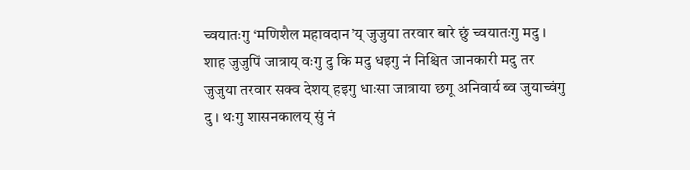च्वयातःगु ‘मणिशैल महावदान’य् जुजुया तरवार बारे छुं च्वयातःगु मदु । शाह जुजुपिं जात्राय् वःगु दु कि मदु धइगु नं निश्चित जानकारी मदु तर जुजुया तरवार सक्व देशय् हइगु धाःसा जात्राया छगू अनिवार्य ब्व जुयाच्वंगु दु । थःगु शासनकालय् सुं नं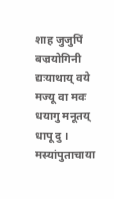शाह जुजुपिं बज्रयोगिनी द्यःयाथाय् वये मज्यू वा मवः धयागु मनूतय् धापू दु । मस्यांपुताचाया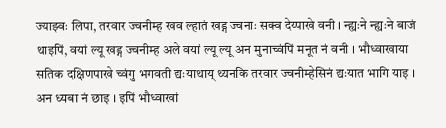ज्याझ्वः लिपा, तरवार ज्वनीम्ह खव ल्हातं खड्ग ज्वनाः सक्व देय्पाखे वनी । न्ह्यःने न्ह्यःने बाजं थाइपिं, वयां ल्यू खड्ग ज्वनीम्ह अले वयां ल्यू ल्यू अन मुनाच्वंपिं मनूत नं वनी । भौध्वाखाया सतिक दक्षिणपाखे च्वंगु भगवती द्यःयाथाय् थ्यनकि तरवार ज्वनीम्हेसिनं द्यःयात भागि याइ । अन ध्यबा नं छाइ । इपिं भौध्वाखां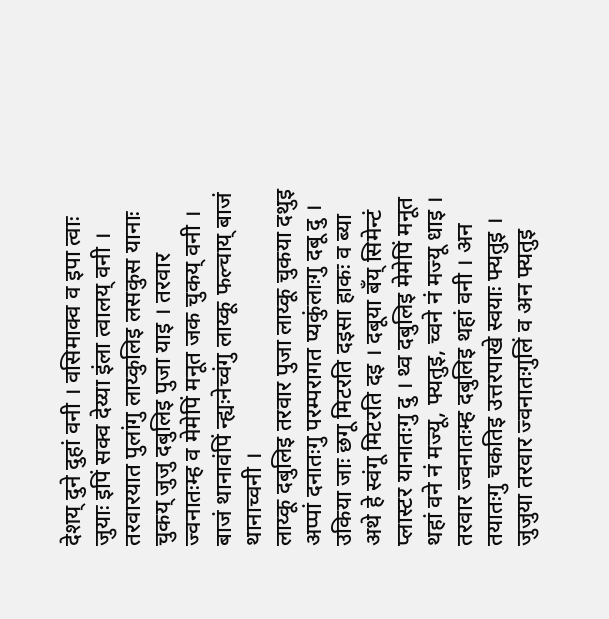देशय् दुने दुहां वनी । वसिमाक्व व इपा त्वाः जुयाः इपिं सक्व देय्या इंला त्वालय् वनी । तरवारयात पुलांगु लाय्कुलिइ लसकुस यानाः चुकय् जुजु दबुलिइ पुजा याइ । तरवार ज्वनातःम्ह व मेमेपिं मनूत जक चुकय् वनी । बाजं थानावंपिं न्ह्यःनेच्वंगु लाय्कू फल्चाय् बाजं थानाच्वनी ।
लाय्कू दबुलिइ तरवार पुजा लाय्कू चुकया दथुइ अप्पां दनातःगु परम्परागत प्यकुंलाःगु दबू दु । उकिया जाः छगू मिटरति दइसा हाकः व ब्या अथे हे स्वंगू मिटरति दइ । दबूया बँय् सिमेन्टं प्लास्टर यानातःगु दु । थ्व दबुलिइ मेमेपिं मनूत थहां वने नं मज्यू, फ्यतुइ, च्वने नं मज्यू धाइ । तरवार ज्वनातःम्ह दबुलिइ थहां वनी । अन तयातःगु चकतिइ उत्तरपाखे स्वयाः फ्यतुइ । जुजुया तरवार ज्वनातःगुलिं व अन फ्यतुइ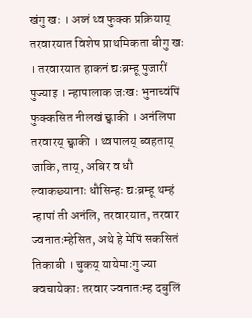खंगु खः । अय्नं थ्व फुक्क प्रक्रियाय् तरवारयात विशेष प्राथमिकता बीगु खः । तरवारयात हाकनं द्यःब्रम्हू पुजारीं पुज्याइ । न्हापालाक जःखः भुनाच्वंपिं फुक्कसित नीलखं छ्वाकी । अनंलिपा तरवारय् छ्वाकी । थ्वपालय् ब्वहताय् जाकि, ताय्, अबिर व धौ ल्वाकछ्यानाः धौसिन्हः द्यःब्रम्हू थम्हं न्हापां ती अनंलि, तरवारयात, तरवार ज्वनातःम्हेसित, अथे हे मेपिं सकसितं तिकाबी । चुकय् यायेमाःगु ज्या क्वचायेकाः तरवार ज्वनातःम्ह दबुलिं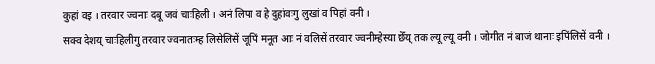कुहां वइ । तरवार ज्वनाः दबू जवं चाःहिली । अनं लिपा व हे दुहांवःगु लुखां व पिहां वनी ।
सक्व देशय् चाःहिलीगु तरवार ज्वनातःम्ह लिसेलिसें जूपिं मनूत आः नं वलिसें तरवार ज्वनीम्हेस्या छेँय् तक ल्यू ल्यू वनी । जोगीत नं बाजं थानाः इपिंलिसें वनी ।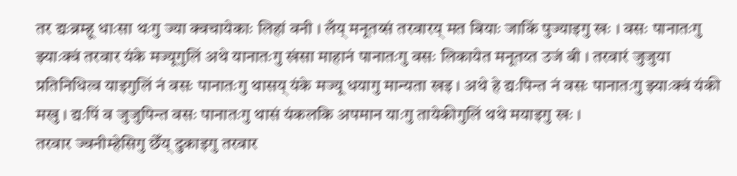तर द्यःब्रम्हू धाःसा थःगु ज्या क्वचायेकाः लिहां वनी । लँय् मनूतय्सं तरवारय् मत बियाः जाकिं पुज्याइगु खः । वसः पानातःगु झ्याःक्वं तरवार यंके मज्यूगुलिं अथे यानातःगु खंसा माहानं पानातःगु वसः लिकायेत मनूतय्त उजं बी । तरवारं जुजुया प्रतिनिधित्व याइगुलिं नं वसः पानातःगु थासय् यंके मज्यू धयागु मान्यता खइ । अथे हे द्यःपिन्त नं वसः पानातःगु झ्याःक्वं यंकी मखु । द्यःपिं व जुजुपिन्त वसः पानातःगु थासं यंकलकि अपमान याःगु तायेकीगुलिं थथे मयाइगु खः ।
तरवार ज्वनीम्हेसिगु छेँय् दुकाइगु तरवार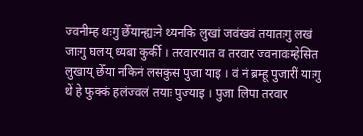ज्वनीम्ह थःगु छेँयान्ह्यःने थ्यनकि लुखां जवंखवं तयातःगु लखं जाःगु घलय् ध्यबा कुर्की । तरवारयात व तरवार ज्वनावःम्हेसित लुखाय् छेँया नकिनं लसकुस पुजा याइ । वं नं ब्रम्हू पुजारीं याःगु थें हे फुक्कं हलंज्वलं तयाः पुज्याइ । पुजा लिपा तरवार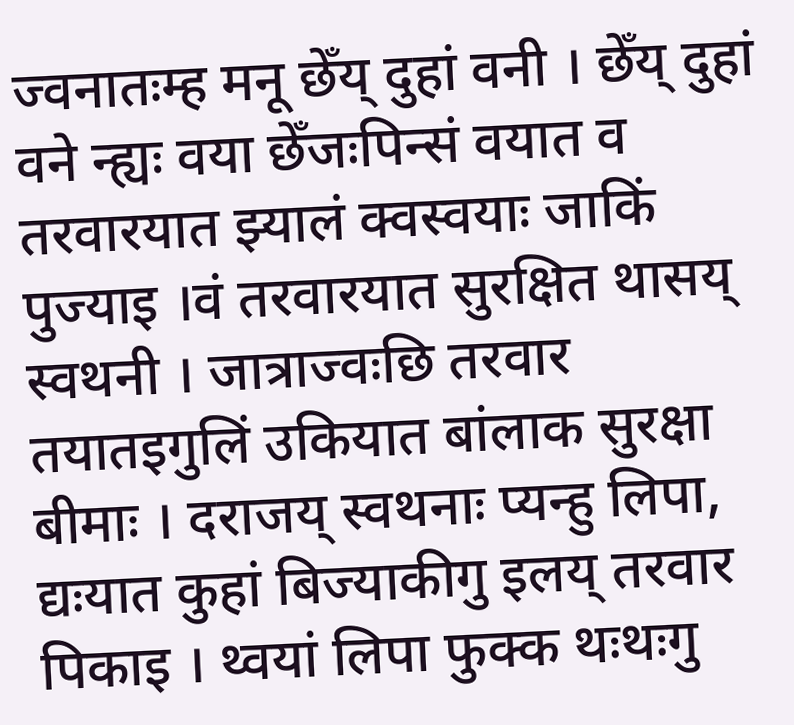ज्वनातःम्ह मनू छेँय् दुहां वनी । छेँय् दुहां वने न्ह्यः वया छेँजःपिन्सं वयात व तरवारयात झ्यालं क्वस्वयाः जाकिं पुज्याइ ।वं तरवारयात सुरक्षित थासय् स्वथनी । जात्राज्वःछि तरवार तयातइगुलिं उकियात बांलाक सुरक्षा बीमाः । दराजय् स्वथनाः प्यन्हु लिपा, द्यःयात कुहां बिज्याकीगु इलय् तरवार पिकाइ । थ्वयां लिपा फुक्क थःथःगु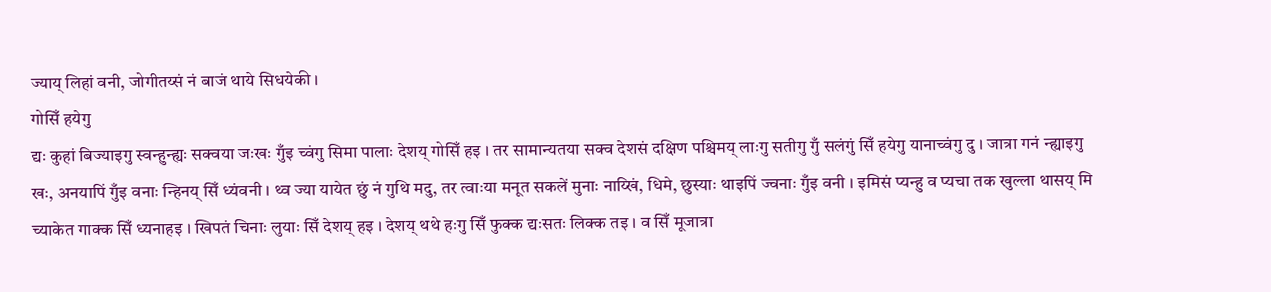ज्याय् लिहां वनी, जोगीतय्सं नं बाजं थाये सिधयेकी ।
गोसिँ हयेगु
द्यः कुहां बिज्याइगु स्वन्हुन्ह्यः सक्वया जःखः गुँइ च्वंगु सिमा पालाः देशय् गोसिँ हइ । तर सामान्यतया सक्व देशसं दक्षिण पश्चिमय् लाःगु सतीगु गुँ सलंगुं सिँ हयेगु यानाच्वंगु दु । जात्रा गनं न्ह्याइगु खः, अनयापिं गुँइ वनाः न्हिनय् सिँ ध्यंवनी । थ्व ज्या यायेत छुं नं गुथि मदु, तर त्वाःया मनूत सकलें मुनाः नाय्खिं, धिमे, छुस्याः थाइपिं ज्वनाः गुँइ वनी । इमिसं प्यन्हु व प्यचा तक खुल्ला थासय् मि च्याकेत गाक्क सिँ ध्यनाहइ । खिपतं चिनाः लुयाः सिँ देशय् हइ । देशय् थथे हःगु सिँ फुक्क द्यःसतः लिक्क तइ । व सिँ मूजात्रा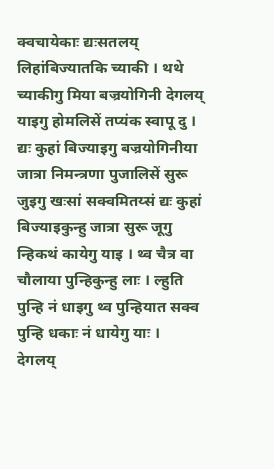क्वचायेकाः द्यःसतलय् लिहांबिज्यातकि च्याकी । थथे च्याकीगु मिया बज्रयोगिनी देगलय् याइगु होमलिसें तप्यंक स्वापू दु ।
द्यः कुहां बिज्याइगु बज्रयोगिनीया जात्रा निमन्त्रणा पुजालिसें सुरू जुइगु खःसां सक्वमितय्सं द्यः कुहां बिज्याइकुन्हु जात्रा सुरू जूगु न्हिकथं कायेगु याइ । थ्व चैत्र वा चौलाया पुन्हिकुन्हु लाः । ल्हुति पुन्हि नं धाइगु थ्व पुन्हियात सक्व पुन्हि धकाः नं धायेगु याः ।
देगलय्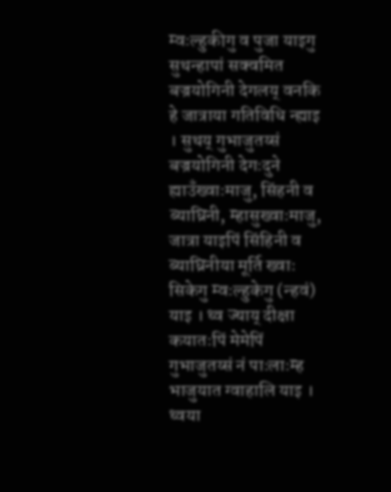म्वःल्हुकीगु व पुजा याइगु सुथन्हापां सक्वमित बज्रयोगिनी देगलय् वनकि हे जात्राया गतिविधि न्ह्याइ । सुथय् गुभाजुतय्सं बज्रयोगिनी देगःदुने ह्याउँख्वाःमाजु, सिंहनी व ब्याघ्रिनी, म्हासुख्वाःमाजु, जात्रा याइपिं सिंहिनी व ब्याघ्रिनीया मूर्ति ख्वाः सिकेगु म्वःल्हुकेगु (न्हवं) याइ । थ्व ज्याय् दीक्षा कयातःपिं मेमेपिं गुभाजुतय्सं नं पाःलाःम्ह भाजुयात ग्वाहालि याइ । थ्वया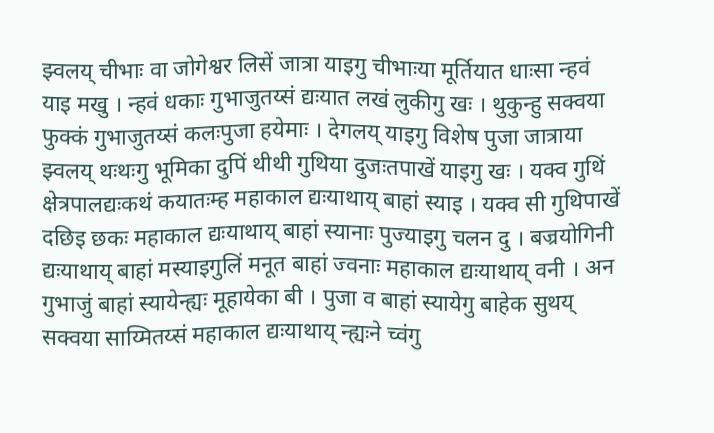झ्वलय् चीभाः वा जोगेश्वर लिसें जात्रा याइगु चीभाःया मूर्तियात धाःसा न्हवं याइ मखु । न्हवं धकाः गुभाजुतय्सं द्यःयात लखं लुकीगु खः । थुकुन्हु सक्वया फुक्कं गुभाजुतय्सं कलःपुजा हयेमाः । देगलय् याइगु विशेष पुजा जात्राया झ्वलय् थःथःगु भूमिका दुपिं थीथी गुथिया दुजःतपाखें याइगु खः । यक्व गुथिं क्षेत्रपालद्यःकथं कयातःम्ह महाकाल द्यःयाथाय् बाहां स्याइ । यक्व सी गुथिपाखें दछिइ छकः महाकाल द्यःयाथाय् बाहां स्यानाः पुज्याइगु चलन दु । बज्रयोगिनी द्यःयाथाय् बाहां मस्याइगुलिं मनूत बाहां ज्वनाः महाकाल द्यःयाथाय् वनी । अन गुभाजुं बाहां स्यायेन्ह्यः मूहायेका बी । पुजा व बाहां स्यायेगु बाहेक सुथय् सक्वया साय्मितय्सं महाकाल द्यःयाथाय् न्ह्यःने च्वंगु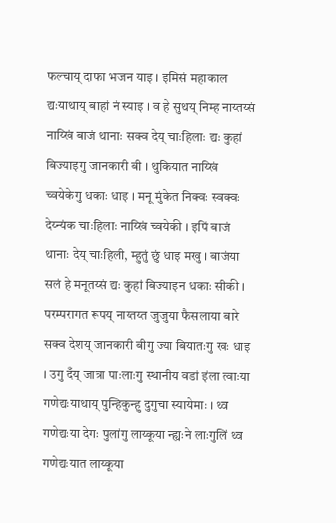फल्चाय् दाफा भजन याइ । इमिसं महाकाल द्यःयाथाय् बाहां नं स्याइ । व हे सुथय् निम्ह नाय्तय्सं नाय्खिं बाजं थानाः सक्व देय् चाःहिलाः द्यः कुहां बिज्याइगु जानकारी बी । थुकियात नाय्खिं च्वयेकेगु धकाः धाइ । मनू मुंकेत निक्वः स्वक्वः देय्न्यंक चाःहिलाः नाय्खिं च्वयेकी । इपिं बाजं थानाः देय् चाःहिली, म्हुतुं छुं धाइ मखु । बाजंया सलं हे मनूतय्सं द्यः कुहां बिज्याइन धकाः सीकी । परम्परागत रूपय् नाय्तय्त जुजुया फैसलाया बारे सक्व देशय् जानकारी बीगु ज्या बियातःगु खः धाइ । उगु दँय् जात्रा पाःलाःगु स्थानीय वडां इंला त्वाःया गणेद्यःयाथाय् पुन्हिकुन्हु दुगुचा स्यायेमाः । थ्व गणेद्यःया देगः पुलांगु लाय्कूया न्ह्यःने लाःगुलिं थ्व गणेद्यःयात लाय्कूया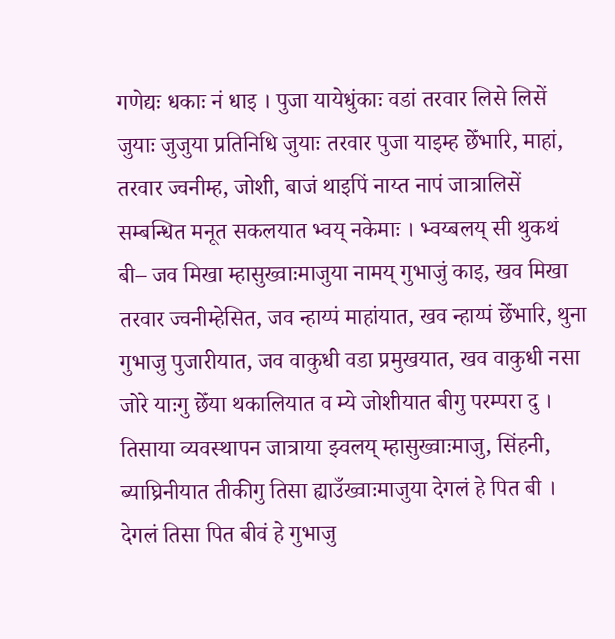गणेद्यः धकाः नं धाइ । पुजा यायेधुंकाः वडां तरवार लिसे लिसें जुयाः जुजुया प्रतिनिधि जुयाः तरवार पुजा याइम्ह छेँभारि, माहां, तरवार ज्वनीम्ह, जोशी, बाजं थाइपिं नाय्त नापं जात्रालिसें सम्बन्धित मनूत सकलयात भ्वय् नकेमाः । भ्वय्बलय् सी थुकथं बी– जव मिखा म्हासुख्वाःमाजुया नामय् गुभाजुं काइ, खव मिखा तरवार ज्वनीम्हेसित, जव न्हाय्पं माहांयात, खव न्हाय्पं छेँभारि, थुना गुभाजु पुजारीयात, जव वाकुधी वडा प्रमुखयात, खव वाकुधी नसा जोरे याःगु छेँया थकालियात व म्ये जोशीयात बीगु परम्परा दु ।
तिसाया व्यवस्थापन जात्राया झ्वलय् म्हासुख्वाःमाजु, सिंहनी, ब्याघ्रिनीयात तीकीगु तिसा ह्याउँख्वाःमाजुया देगलं हे पित बी । देगलं तिसा पित बीवं हे गुभाजु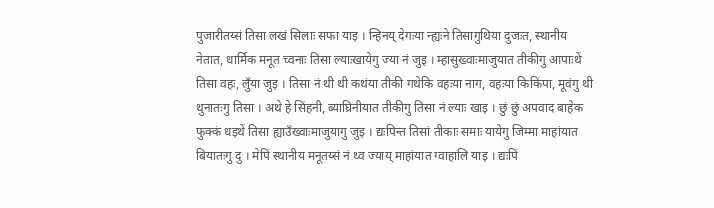पुजारीतय्सं तिसा लखं सिलाः सफा याइ । न्हिनय् देगःया न्ह्यःने तिसागुथिया दुजःत, स्थानीय नेतात, धार्मिक मनूत च्वनाः तिसा ल्याःखायेगु ज्या नं जुइ । म्हासुख्वाःमाजुयात तीकीगु आपाःथें तिसा वहः, लुँया जुइ । तिसा नं थी थी कथंया तीकी गथेकि वहःया नाग, वहःया किकिंपा, मूवंगु थी थुनातःगु तिसा । अथे हे सिंहनी, ब्याघ्रिनीयात तीकीगु तिसा नं ल्याः खाइ । छुं छुं अपवाद बाहेक फुक्कं धइथें तिसा ह्याउँख्वाःमाजुयागु जुइ । द्यःपिन्त तिसां तीकाः समाः यायेगु जिम्मा माहांयात बियातःगु दु । मेपिं स्थानीय मनूतय्सं नं थ्व ज्याय् माहांयात ग्वाहालि याइ । द्यःपिं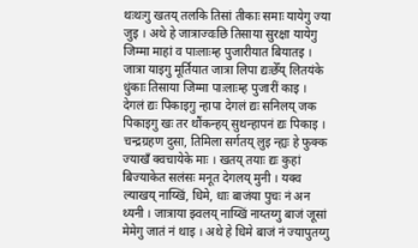थःथःगु खतय् तलकि तिसां तीकाः समाः यायेगु ज्या जुइ । अथे हे जात्राज्वःछि तिसाया सुरक्षा यायेगु जिम्मा माहां व पाःलाःम्ह पुजारीयात बियातइ । जात्रा याइगु मूर्तियात जात्रा लिपा द्यःछेँय् लितयंके धुंकाः तिसाया जिम्मा पाःलाःम्ह पुजारीं काइ ।
देगलं द्यः पिकाइगु न्हापा देगलं द्यः सनिलय् जक पिकाइगु खः तर थौंकन्हय् सुथन्हापनं द्यः पिकाइ । चन्द्रग्रहण दुसा, तिमिला सर्गतय् लुइ न्ह्यः हे फुक्क ज्याखँ क्वचायेके माः । खतय् तयाः द्यः कुहां बिज्याकेत सलंसः मनूत देगलय् मुनी । यक्व ल्याखय् नाय्खिं, धिमे, धाः बाजंया पुचः नं अन थ्यनी । जात्राया झ्वलय् नाय्खिं नाय्तय्गु बाजं जूसां मेमेगु जातं नं थाइ । अथे हे धिमे बाजं नं ज्यापुतय्गु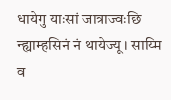धायेगु याःसां जात्राज्वःछि न्ह्याम्हसिनं नं थायेज्यू । साय्मि व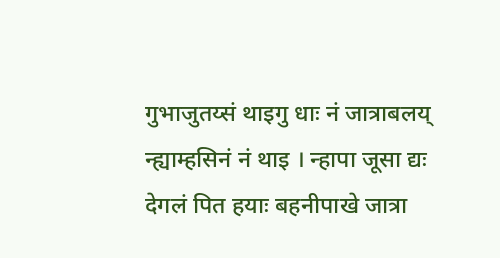गुभाजुतय्सं थाइगु धाः नं जात्राबलय् न्ह्याम्हसिनं नं थाइ । न्हापा जूसा द्यः देगलं पित हयाः बहनीपाखे जात्रा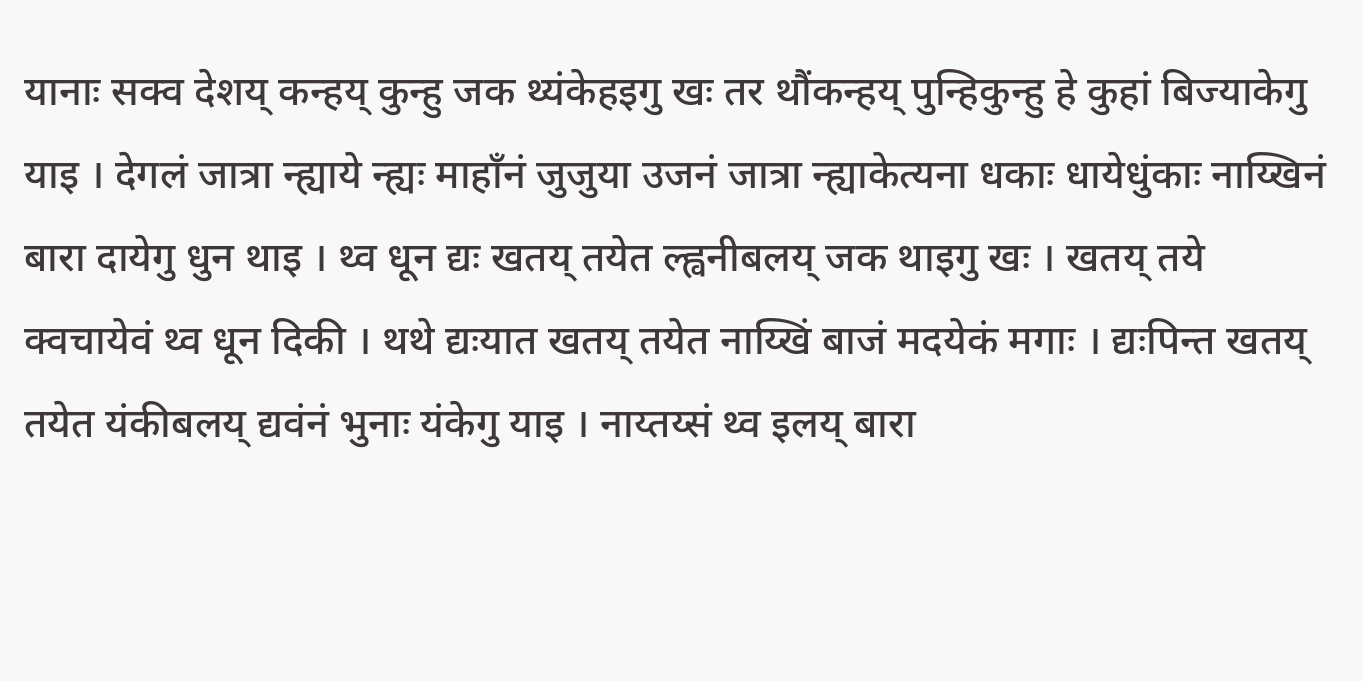यानाः सक्व देशय् कन्हय् कुन्हु जक थ्यंकेहइगु खः तर थौंकन्हय् पुन्हिकुन्हु हे कुहां बिज्याकेगु याइ । देगलं जात्रा न्ह्याये न्ह्यः माहाँनं जुजुया उजनं जात्रा न्ह्याकेत्यना धकाः धायेधुंकाः नाय्खिनं बारा दायेगु धुन थाइ । थ्व धून द्यः खतय् तयेत ल्ह्वनीबलय् जक थाइगु खः । खतय् तये क्वचायेवं थ्व धून दिकी । थथे द्यःयात खतय् तयेत नाय्खिं बाजं मदयेकं मगाः । द्यःपिन्त खतय् तयेत यंकीबलय् द्यवंनं भुनाः यंकेगु याइ । नाय्तय्सं थ्व इलय् बारा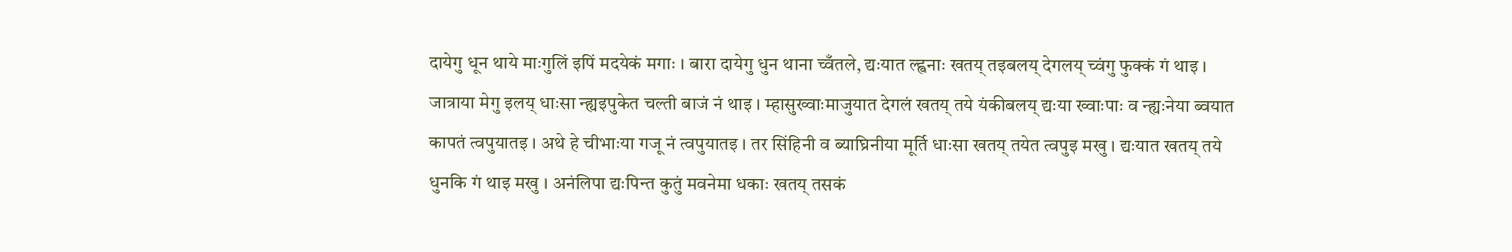दायेगु धून थाये माःगुलिं इपिं मदयेकं मगाः । बारा दायेगु धुन थाना च्वँतले, द्यःयात ल्ह्वनाः खतय् तइबलय् देगलय् च्वंगु फुक्कं गं थाइ । जात्राया मेगु इलय् धाःसा न्ह्यइपुकेत चल्ती बाजं नं थाइ । म्हासुख्वाःमाजुयात देगलं खतय् तये यंकीबलय् द्यःया ख्वाःपाः व न्ह्यःनेया ब्वयात कापतं त्वपुयातइ । अथे हे चीभाःया गजू नं त्वपुयातइ । तर सिंहिनी व ब्याघ्रिनीया मूर्ति धाःसा खतय् तयेत त्वपुइ मखु । द्यःयात खतय् तये धुनकि गं थाइ मखु । अनंलिपा द्यःपिन्त कुतुं मवनेमा धकाः खतय् तसकं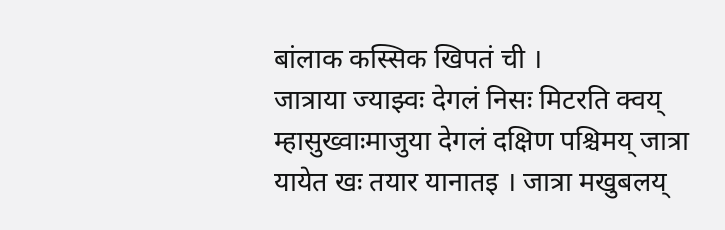बांलाक कस्सिक खिपतं ची ।
जात्राया ज्याझ्वः देगलं निसः मिटरति क्वय् म्हासुख्वाःमाजुया देगलं दक्षिण पश्चिमय् जात्रा यायेत खः तयार यानातइ । जात्रा मखुबलय्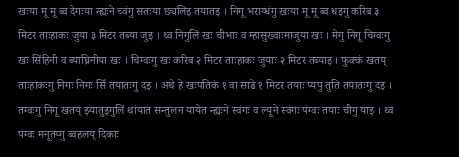खःया मू मू ब्व देगःया न्ह्यःने च्वंगु सतःया छ्यलिइ तयातइ । निगू भराय्धंगु खःया मू मू ब्व धइगु करिब ३ मिटर ताःहाकः जुया ३ मिटर तब्या जुइ । थ्व निगुलिं खः चीभाः व म्हासुख्वाःमाजुया खः । मेगु निगू चिग्वःगु खः सिंहिनी व ब्याघ्रिनीया खः । चिग्वःगु खः करिब २ मिटर ताःहाकः जुयाः २ मिटर तब्याइ । फुक्कं खतय् ताःहाकःगु निगः निगः सिँ तयातःगु दइ । अथे हे खःपतिकं १ वा साढे १ मिटर तयाः प्यपु तुति तयातःगु दइ । तग्वःगु निगू खतय् झ्यातुइगुलिं थांयात सन्तुलन यायेत न्ह्यःने स्वंगः व ल्यूने स्वंगः पंग्वः तयाः चीगु याइ । थ्व पंग्वः मनूतय्गु ब्वहलय् दिकाः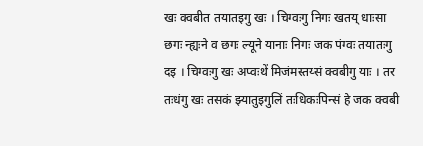खः क्वबीत तयातइगु खः । चिग्वःगु निगः खतय् धाःसा छगः न्ह्यःने व छगः ल्यूने यानाः निगः जक पंग्वः तयातःगु दइ । चिग्वःगु खः अप्वःथें मिजंमस्तय्सं क्वबीगु याः । तर तःधंगु खः तसकं झ्यातुइगुलिं तःधिकःपिन्सं हे जक क्वबी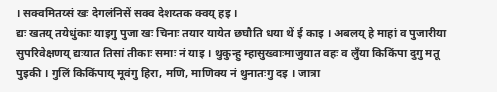। सक्वमितय्सं खः देगलंनिसें सक्व देशय्तक क्वय् हइ ।
द्यः खतय् तयेधुंकाः याइगु पुजा खः चिनाः तयार यायेत छघौति धया थें ई काइ । अबलय् हे माहां व पुजारीया सुपरिवेक्षणय् द्यःयात तिसां तीकाः समाः नं याइ । थुकुन्हु म्हासुख्वाःमाजुयात वहः व लुँया किकिंपा दुगु मतू पुइकी । गुलिं किकिंपाय् मूवंगु हिरा, मणि, माणिक्य नं थुनातःगु दइ । जात्रा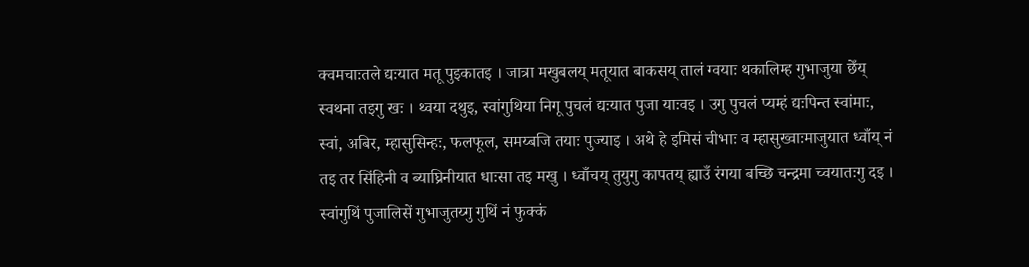क्वमचाःतले द्यःयात मतू पुइकातइ । जात्रा मखुबलय् मतूयात बाकसय् तालं ग्वयाः थकालिम्ह गुभाजुया छेँय् स्वथना तइगु खः । थ्वया दथुइ, स्वांगुथिया निगू पुचलं द्यःयात पुजा याःवइ । उगु पुचलं प्यम्हं द्यःपिन्त स्वांमाः, स्वां, अबिर, म्हासुसिन्हः, फलफूल, समय्बजि तयाः पुज्याइ । अथे हे इमिसं चीभाः व म्हासुख्वाःमाजुयात ध्वाँय् नं तइ तर सिंहिनी व ब्याघ्रिनीयात धाःसा तइ मखु । ध्वाँचय् तुयुगु कापतय् ह्याउँ रंगया बच्छि चन्द्रमा च्वयातःगु दइ । स्वांगुथिं पुजालिसें गुभाजुतय्गु गुथिं नं फुक्कं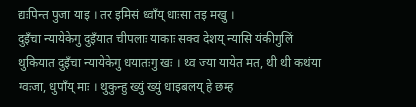द्यःपिन्त पुजा याइ । तर इमिसं ध्वाँय् धाःसा तइ मखु ।
दुइँचा न्यायेकेगु दुइँयात चीपलाः याकाः सक्व देशय् न्यासि यंकीगुलिं थुकियात दुइँचा न्यायेकेगु धयातःगु खः । थ्व ज्या यायेत मत, थी थी कथंया ग्वःजा, धुपाँय् माः । थुकुन्हु ख्युं ख्युं धाइबलय् हे छम्ह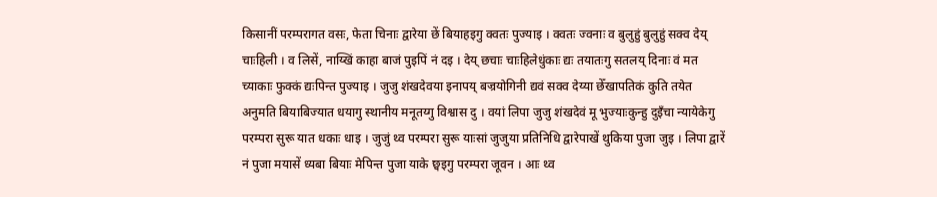किसानीं परम्परागत वसः, फेता चिनाः द्वारेया छें बियाहइगु क्वतः पुज्याइ । क्वतः ज्वनाः व बुलुहुं बुलुहुं सक्व देय् चाःहिली । व लिसें, नाय्खिं काहा बाजं पुइपिं नं दइ । देय् छचाः चाःहिलेधुंकाः द्यः तयातःगु सतलय् दिनाः वं मत च्याकाः फुक्कं द्यःपिन्त पुज्याइ । जुजु शंखदेवया इनापय् बज्रयोगिनी द्यवं सक्व देय्या छेँखापतिकं कुति तयेत अनुमति बियाबिज्यात धयागु स्थानीय मनूतय्गु विश्वास दु । वयां लिपा जुजु शंखदेवं मू भुज्याःकुन्हु दुइँचा न्यायेकेगु परम्परा सुरू यात धकाः धाइ । जुजुं थ्व परम्परा सुरू याःसां जुजुया प्रतिनिधि द्वारेपाखें थुकिया पुजा जुइ । लिपा द्वारें नं पुजा मयासें ध्यबा बियाः मेपिन्त पुजा याके छ्वइगु परम्परा जूवन । आः थ्व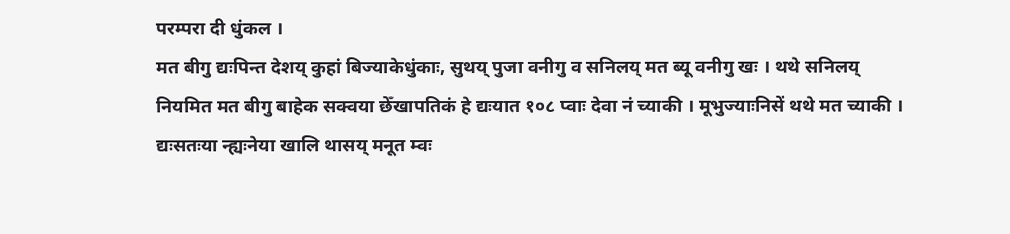परम्परा दी धुंकल ।
मत बीगु द्यःपिन्त देशय् कुहां बिज्याकेधुंकाः, सुथय् पुजा वनीगु व सनिलय् मत ब्यू वनीगु खः । थथे सनिलय् नियमित मत बीगु बाहेक सक्वया छेँखापतिकं हे द्यःयात १०८ प्वाः देवा नं च्याकी । मूभुज्याःनिसें थथे मत च्याकी । द्यःसतःया न्ह्यःनेया खालि थासय् मनूत म्वः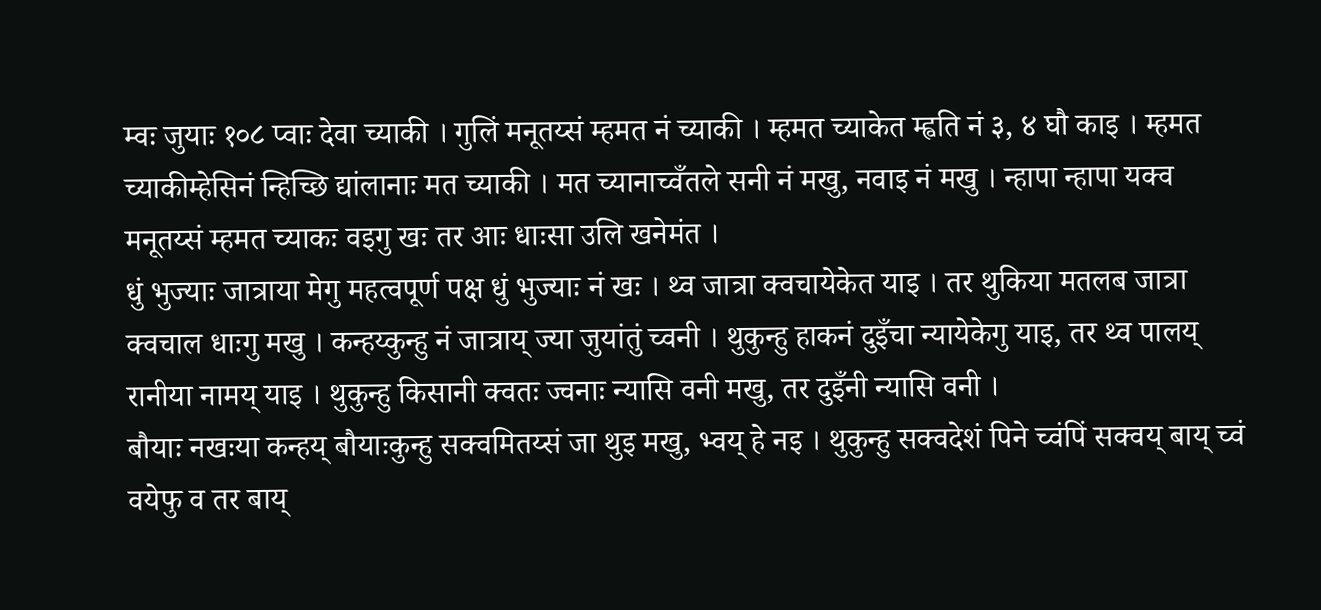म्वः जुयाः १०८ प्वाः देवा च्याकी । गुलिं मनूतय्सं म्हमत नं च्याकी । म्हमत च्याकेत म्ह्वति नं ३, ४ घौ काइ । म्हमत च्याकीम्हेसिनं न्हिच्छि द्यांलानाः मत च्याकी । मत च्यानाच्वँतले सनी नं मखु, नवाइ नं मखु । न्हापा न्हापा यक्व मनूतय्सं म्हमत च्याकः वइगु खः तर आः धाःसा उलि खनेमंत ।
धुं भुज्याः जात्राया मेगु महत्वपूर्ण पक्ष धुं भुज्याः नं खः । थ्व जात्रा क्वचायेकेत याइ । तर थुकिया मतलब जात्रा क्वचाल धाःगु मखु । कन्हय्कुन्हु नं जात्राय् ज्या जुयांतुं च्वनी । थुकुन्हु हाकनं दुइँचा न्यायेकेगु याइ, तर थ्व पालय् रानीया नामय् याइ । थुकुन्हु किसानी क्वतः ज्वनाः न्यासि वनी मखु, तर दुइँनी न्यासि वनी ।
बौयाः नखःया कन्हय् बौयाःकुन्हु सक्वमितय्सं जा थुइ मखु, भ्वय् हे नइ । थुकुन्हु सक्वदेशं पिने च्वंपिं सक्वय् बाय् च्वं वयेफु व तर बाय्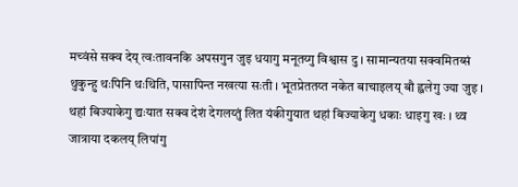मच्वंसे सक्व देय् त्वःतावनकि अपसगुन जुइ धयागु मनूतय्गु विश्वास दु । सामान्यतया सक्वमितय्सं थुकुन्हु थःपिनि थःथिति, पासापिन्त नखत्या सःती । भूतप्रेततय्त नकेत बाचाइलय् बौ ह्वलेगु ज्या जुइ ।
थहां बिज्याकेगु द्यःयात सक्व देशं देगलय्तुं लित यंकीगुयात थहां बिज्याकेगु धकाः धाइगु खः । थ्व जात्राया दकलय् लिपांगु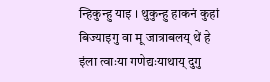न्हिकुन्हु याइ । थुकुन्हु हाकनं कुहां बिज्याइगु वा मू जात्राबलय् थें हे इंला त्वाःया गणेद्यःयाथाय् दुगु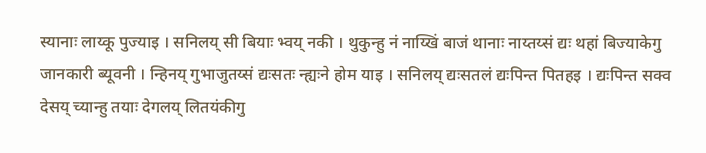स्यानाः लाय्कू पुज्याइ । सनिलय् सी बियाः भ्वय् नकी । थुकुन्हु नं नाय्खिं बाजं थानाः नाय्तय्सं द्यः थहां बिज्याकेगु जानकारी ब्यूवनी । न्हिनय् गुभाजुतय्सं द्यःसतः न्ह्यःने होम याइ । सनिलय् द्यःसतलं द्यःपिन्त पितहइ । द्यःपिन्त सक्व देसय् च्यान्हु तयाः देगलय् लितयंकीगु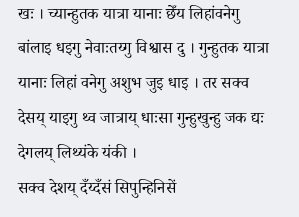खः । च्यान्हुतक यात्रा यानाः छेँय लिहांवनेगु बांलाइ धइगु नेवाःतय्गु विश्वास दु । गुन्हुतक यात्रा यानाः लिहां वनेगु अशुभ जुइ धाइ । तर सक्व देसय् याइगु थ्व जात्राय् धाःसा गुन्हुखुन्हु जक द्यः देगलय् लिथ्यंके यंकी ।
सक्व देशय् दँय्दँसं सिपुन्हिनिसें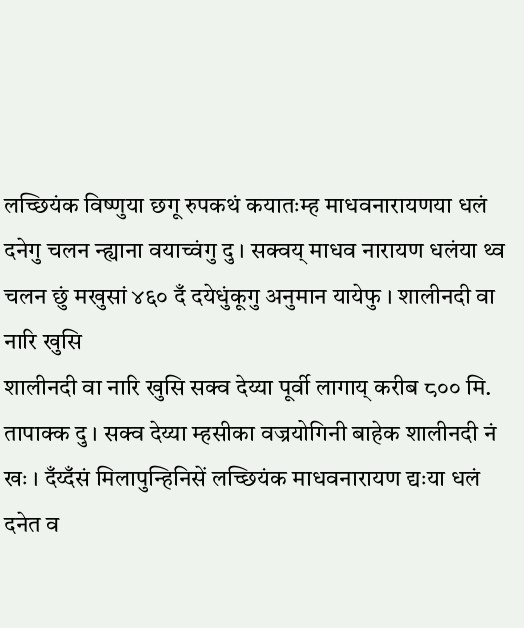लच्छियंक विष्णुया छगू रुपकथं कयातःम्ह माधवनारायणया धलं दनेगु चलन न्ह्याना वयाच्वंगु दु । सक्वय् माधव नारायण धलंया थ्व चलन छुं मखुसां ४६० दँ दयेधुंकूगु अनुमान यायेफु । शालीनदी वा नारि खुसि
शालीनदी वा नारि खुसि सक्व देय्या पूर्वी लागाय् करीब ८०० मि. तापाक्क दु । सक्व देय्या म्हसीका वज्रयोगिनी बाहेक शालीनदी नं खः । दँय्दँसं मिलापुन्हिनिसें लच्छियंक माधवनारायण द्यःया धलं दनेत व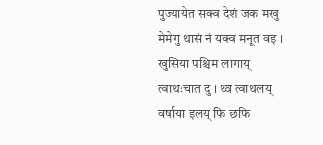पुज्यायेत सक्व देशं जक मखु मेमेगु थासं नं यक्व मनूत वइ । खुसिया पश्चिम लागाय् त्वाथःचात दु । थ्व त्वाथलय् वर्षाया इलय् फि छफि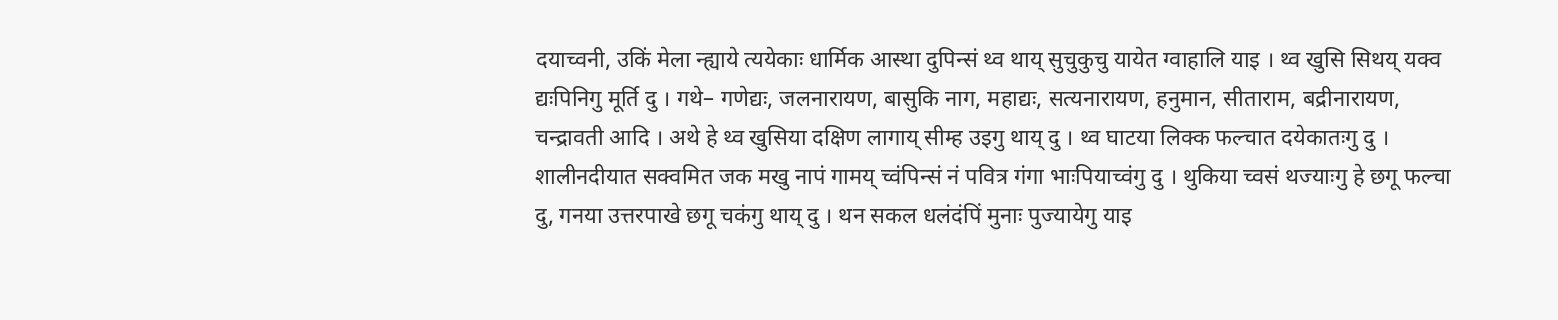दयाच्वनी, उकिं मेला न्ह्याये त्ययेकाः धार्मिक आस्था दुपिन्सं थ्व थाय् सुचुकुचु यायेत ग्वाहालि याइ । थ्व खुसि सिथय् यक्व द्यःपिनिगु मूर्ति दु । गथे– गणेद्यः, जलनारायण, बासुकि नाग, महाद्यः, सत्यनारायण, हनुमान, सीताराम, बद्रीनारायण, चन्द्रावती आदि । अथे हे थ्व खुसिया दक्षिण लागाय् सीम्ह उइगु थाय् दु । थ्व घाटया लिक्क फल्चात दयेकातःगु दु । शालीनदीयात सक्वमित जक मखु नापं गामय् च्वंपिन्सं नं पवित्र गंगा भाःपियाच्वंगु दु । थुकिया च्वसं थज्याःगु हे छगू फल्चा दु, गनया उत्तरपाखे छगू चकंगु थाय् दु । थन सकल धलंदंपिं मुनाः पुज्यायेगु याइ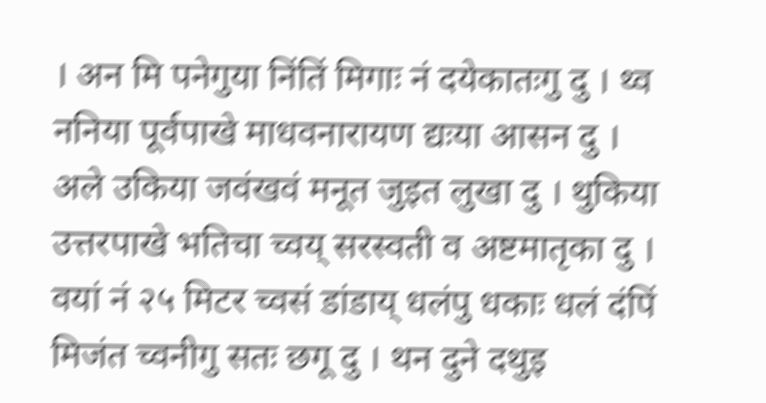। अन मि पनेगुया निंतिं मिगाः नं दयेकातःगु दु । थ्व ननिया पूर्वपाखे माधवनारायण द्यःया आसन दु । अले उकिया जवंखवं मनूत जुइत लुखा दु । थुकिया उत्तरपाखे भतिचा च्वय् सरस्वती व अष्टमातृका दु । वयां नं २५ मिटर च्वसं डांडाय् धलंपु धकाः धलं दंपिं मिजंत च्वनीगु सतः छगू दु । थन दुने दथुइ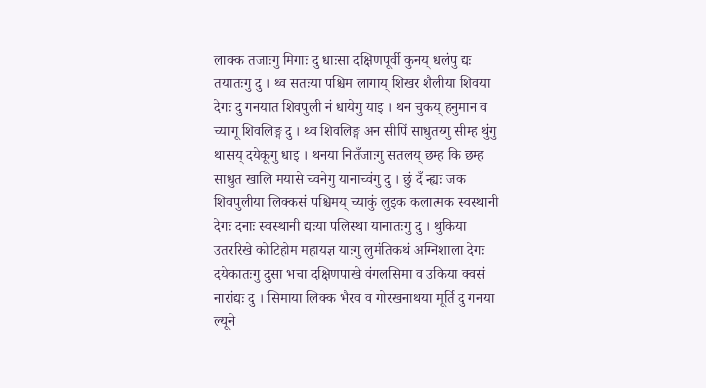लाक्क तजाःगु मिगाः दु धाःसा दक्षिणपूर्वी कुनय् धलंपु द्यः तयातःगु दु । थ्व सतःया पश्चिम लागाय् शिखर शैलीया शिवया देगः दु गनयात शिवपुली नं धायेगु याइ । थन चुकय् हनुमान व च्यागू शिवलिङ्ग दु । थ्व शिवलिङ्ग अन सीपिं साधुतय्गु सीम्ह थुंगु थासय् दयेकूगु धाइ । थनया नितँजाःगु सतलय् छम्ह कि छम्ह साधुत खालि मयासे च्वनेगु यानाच्वंगु दु । छुं दँ न्ह्यः जक शिवपुलीया लिक्कसं पश्चिमय् च्याकुं लुइक कलात्मक स्वस्थानी देगः दनाः स्वस्थानी द्यःया पलिस्था यानातःगु दु । थुकिया उतररिखे कोटिहोम महायज्ञ याःगु लुमंतिकथं अग्निशाला देगः दयेकातःगु दुसा भचा दक्षिणपाखे वंगलसिमा व उकिया क्वसं नारांद्यः दु । सिमाया लिक्क भैरव व गोरखनाथया मूर्ति दु गनया ल्यूने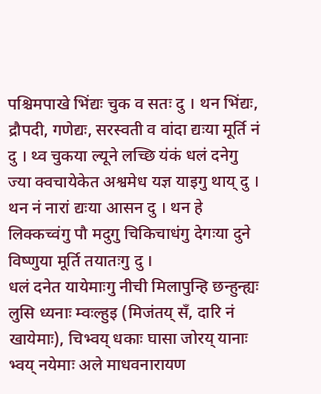पश्चिमपाखे भिंद्यः चुक व सतः दु । थन भिंद्यः, द्रौपदी, गणेद्यः, सरस्वती व वांदा द्यःया मूर्ति नं दु । थ्व चुकया ल्यूने लच्छि यंकं धलं दनेगु ज्या क्वचायेकेत अश्वमेध यज्ञ याइगु थाय् दु । थन नं नारां द्यःया आसन दु । थन हे लिक्कच्वंगु पौ मदुगु चिकिचाधंगु देगःया दुने विष्णुया मूर्ति तयातःगु दु ।
धलं दनेत यायेमाःगु नीची मिलापुन्हि छन्हुन्ह्यः लुसि ध्यनाः म्वःल्हुइ (मिजंतय् सँ, दारि नं खायेमाः), चिभ्वय् धकाः घासा जोरय् यानाः भ्वय् नयेमाः अले माधवनारायण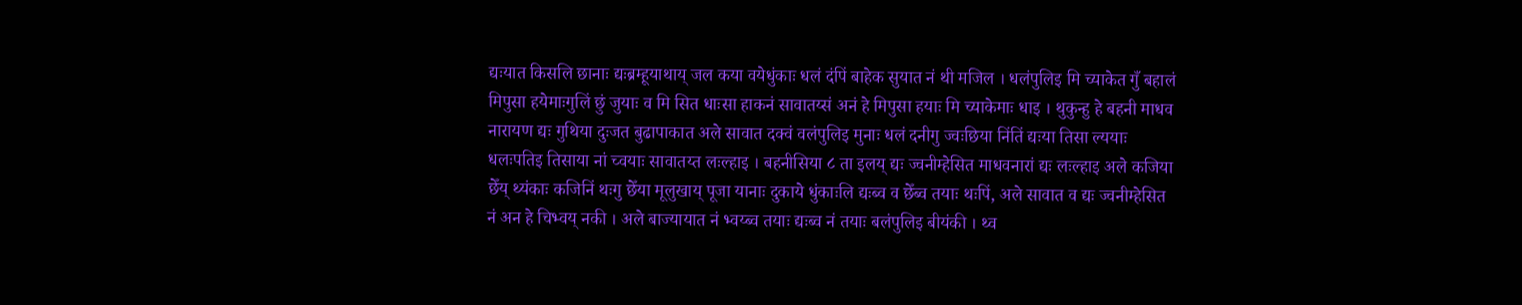द्यःयात किसलि छानाः द्यःब्रम्हूयाथाय् जल कया वयेधुंकाः धलं दंपिं बाहेक सुयात नं थी मजिल । धलंपुलिइ मि च्याकेत गुँ बहालं मिपुसा हयेमाःगुलिं छुं जुयाः व मि सित धाःसा हाकनं सावातय्सं अनं हे मिपुसा हयाः मि च्याकेमाः धाइ । थुकुन्हु हे बहनी माधव नारायण द्यः गुथिया दुःजत बुढापाकात अले सावात दक्वं वलंपुलिइ मुनाः धलं दनीगु ज्वःछिया निंतिं द्यःया तिसा ल्ययाः धलःपतिइ तिसाया नां च्वयाः सावातय्त लःल्हाइ । बहनीसिया ८ ता इलय् द्यः ज्वनीम्हेसित माधवनारां द्यः लःल्हाइ अले कजिया छेँय् थ्यंकाः कजिनिं थःगु छेँया मूलुखाय् पूजा यानाः दुकाये धुंकाःलि द्यःब्व व छेँब्व तयाः थःपिं, अले सावात व द्यः ज्वनीम्हेसित नं अन हे चिभ्वय् नकी । अले बाज्यायात नं भ्वय्ब्व तयाः द्यःब्व नं तयाः बलंपुलिइ बीयंकी । थ्व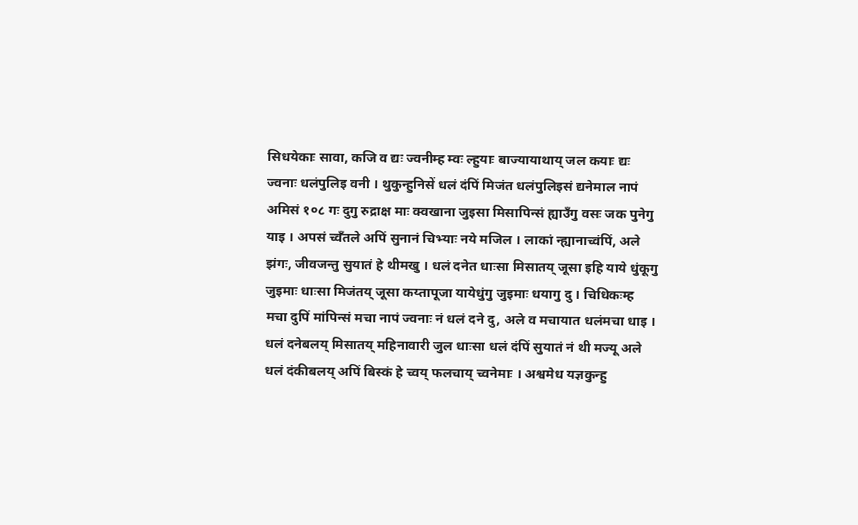सिधयेकाः सावा, कजि व द्यः ज्वनीम्ह म्वः ल्हुयाः बाज्यायाथाय् जल कयाः द्यः ज्वनाः धलंपुलिइ वनी । थुकुन्हुनिसें धलं दंपिं मिजंत धलंपुलिइसं द्यनेमाल नापं अमिसं १०८ गः दुगु रुद्राक्ष माः क्वखाना जुइसा मिसापिन्सं ह्याउँगु वसः जक पुनेगु याइ । अपसं च्वँतले अपिं सुनानं चिभ्याः नये मजिल । लाकां न्ह्यानाच्वंपिं, अले झंगः, जीवजन्तु सुयातं हे थीमखु । धलं दनेत धाःसा मिसातय् जूसा इहि याये धुंकूगु जुइमाः धाःसा मिजंतय् जूसा कय्तापूजा यायेधुंगु जुइमाः धयागु दु । चिधिकःम्ह मचा दुपिं मांपिन्सं मचा नापं ज्वनाः नं धलं दने दु, अले व मचायात धलंमचा धाइ । धलं दनेबलय् मिसातय् महिनावारी जुल धाःसा धलं दंपिं सुयातं नं थी मज्यू अले धलं दंकीबलय् अपिं बिस्कं हे च्वय् फलचाय् च्वनेमाः । अश्वमेध यज्ञकुन्हु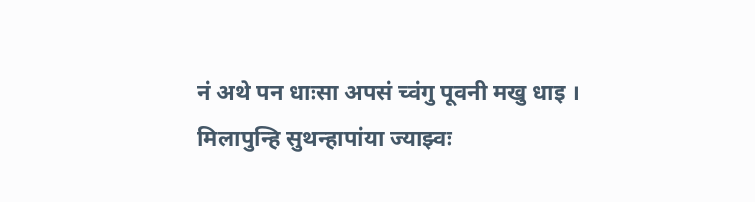नं अथे पन धाःसा अपसं च्वंगु पूवनी मखु धाइ ।
मिलापुन्हि सुथन्हापांया ज्याझ्वः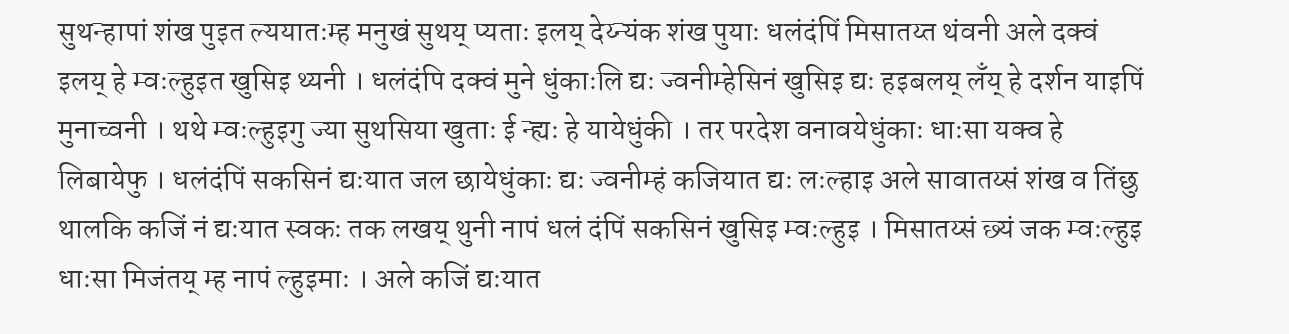सुथन्हापां शंख पुइत ल्ययातःम्ह मनुखं सुथय् प्यताः इलय् देय्न्यंक शंख पुयाः धलंदंपिं मिसातय्त थंवनी अले दक्वं इलय् हे म्वःल्हुइत खुसिइ थ्यनी । धलंदंपि दक्वं मुने धुंकाःलि द्यः ज्वनीम्हेसिनं खुसिइ द्यः हइबलय् लँय् हे दर्शन याइपिं मुनाच्वनी । थथे म्वःल्हुइगु ज्या सुथसिया खुताः ई न्ह्यः हे यायेधुंकी । तर परदेश वनावयेधुंकाः धाःसा यक्व हे लिबायेफु । धलंदंपिं सकसिनं द्यःयात जल छायेधुंकाः द्यः ज्वनीम्हं कजियात द्यः लःल्हाइ अले सावातय्सं शंख व तिंछु थालकि कजिं नं द्यःयात स्वकः तक लखय् थुनी नापं धलं दंपिं सकसिनं खुसिइ म्वःल्हुइ । मिसातय्सं छ्यं जक म्वःल्हुइ धाःसा मिजंतय् म्ह नापं ल्हुइमाः । अले कजिं द्यःयात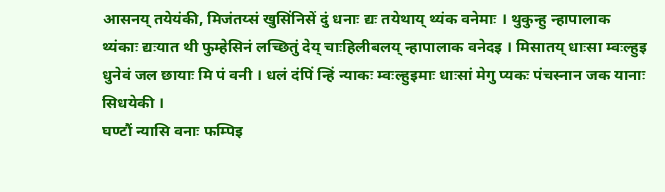आसनय् तयेयंकी, मिजंतय्सं खुसिंनिसें दुं धनाः द्यः तयेथाय् थ्यंक वनेमाः । थुकुन्हु न्हापालाक थ्यंकाः द्यःयात थी फुम्हेसिनं लच्छितुं देय् चाःहिलीबलय् न्हापालाक वनेदइ । मिसातय् धाःसा म्वःल्हुइ धुनेवं जल छायाः मि पं वनी । धलं दंपिं न्हिं न्याकः म्वःल्हुइमाः धाःसां मेगु प्यकः पंचस्नान जक यानाः सिधयेकी ।
घण्टौं न्यासि वनाः फम्पिइ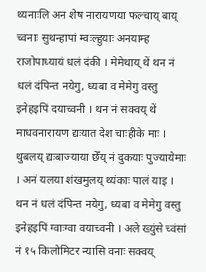थ्यनाःलि अन शेष नारायणया फल्चाय् बाय् च्वनाः सुथन्हापां म्वःल्हुयाः अनयाम्ह राजोपाध्यायं धलं दंकी । मेमेथाय् थें थन नं धलं दंपिन्त नयेगु, ध्यबा व मेमेगु वस्तु इनेहइपिं दयाच्वनी । थन नं सक्वय् थें माधवनारायण द्यःयात देश चाःहीके माः । थुबलय् द्यःबाज्याया छेँय् नं दुकयाः पुज्यायेमाः । अनं यलया शंखमुलय् थ्यंकाः पालं याइ । थन नं धलं दंपिन्त नयेगु, ध्यबा व मेमेगु वस्तु इनेहइपिं ग्वाःग्वा वयाच्वनी । अले ख्युंसे च्वंसां नं १५ किलोमिटर न्यासि वनाः सक्वय्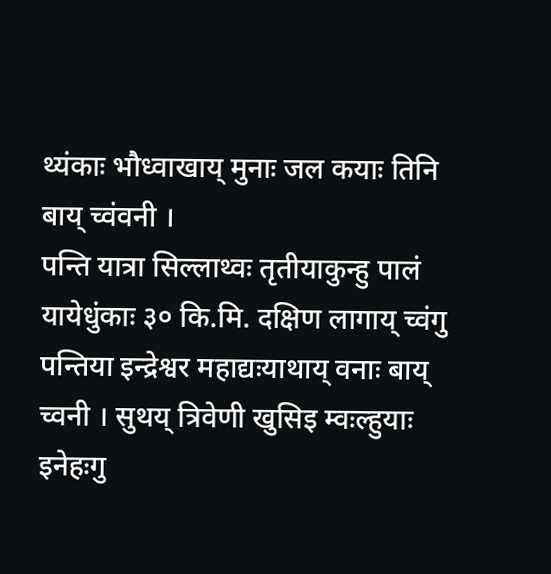थ्यंकाः भौध्वाखाय् मुनाः जल कयाः तिनि बाय् च्वंवनी ।
पन्ति यात्रा सिल्लाथ्वः तृतीयाकुन्हु पालं यायेधुंकाः ३० कि.मि. दक्षिण लागाय् च्वंगु पन्तिया इन्द्रेश्वर महाद्यःयाथाय् वनाः बाय् च्वनी । सुथय् त्रिवेणी खुसिइ म्वःल्हुयाः इनेहःगु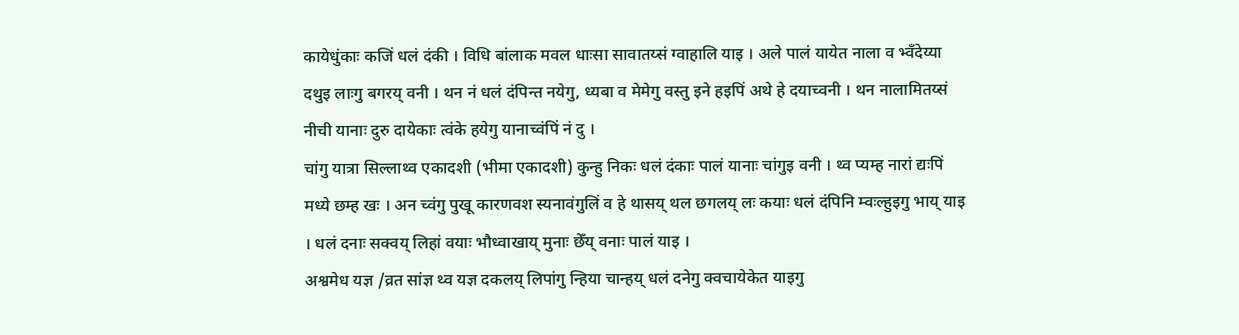कायेधुंकाः कजिं धलं दंकी । विधि बांलाक मवल धाःसा सावातय्सं ग्वाहालि याइ । अले पालं यायेत नाला व भ्वँदेय्या दथुइ लाःगु बगरय् वनी । थन नं धलं दंपिन्त नयेगु, ध्यबा व मेमेगु वस्तु इने हइपिं अथे हे दयाच्वनी । थन नालामितय्सं नीची यानाः दुरु दायेकाः त्वंके हयेगु यानाच्वंपिं नं दु ।
चांगु यात्रा सिल्लाथ्व एकादशी (भीमा एकादशी) कुन्हु निकः धलं दंकाः पालं यानाः चांगुइ वनी । थ्व प्यम्ह नारां द्यःपिं मध्ये छम्ह खः । अन च्वंगु पुखू कारणवश स्यनावंगुलिं व हे थासय् थल छगलय् लः कयाः धलं दंपिनि म्वःल्हुइगु भाय् याइ । धलं दनाः सक्वय् लिहां वयाः भौध्वाखाय् मुनाः छेँय् वनाः पालं याइ ।
अश्वमेध यज्ञ /व्रत सांज्ञ थ्व यज्ञ दकलय् लिपांगु न्हिया चान्हय् धलं दनेगु क्वचायेकेत याइगु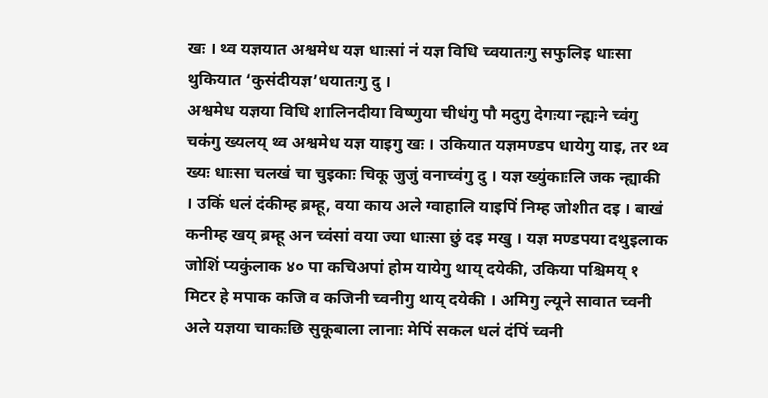खः । थ्व यज्ञयात अश्वमेध यज्ञ धाःसां नं यज्ञ विधि च्वयातःगु सफुलिइ धाःसा थुकियात ‘कुसंदीयज्ञ’धयातःगु दु ।
अश्वमेध यज्ञया विधि शालिनदीया विष्णुया चीधंगु पौ मदुगु देगःया न्ह्यःने च्वंगु चकंगु ख्यलय् थ्व अश्वमेध यज्ञ याइगु खः । उकियात यज्ञमण्डप धायेगु याइ, तर थ्व ख्यः धाःसा चलखं चा चुइकाः चिकू जुजुं वनाच्वंगु दु । यज्ञ ख्युंकाःलि जक न्ह्याकी । उकिं धलं दंकीम्ह ब्रम्हू, वया काय अले ग्वाहालि याइपिं निम्ह जोशीत दइ । बाखं कनीम्ह खय् ब्रम्हू अन च्वंसां वया ज्या धाःसा छुं दइ मखु । यज्ञ मण्डपया दथुइलाक जोशिं प्यकुंलाक ४० पा कचिअपां होम यायेगु थाय् दयेकी, उकिया पश्चिमय् १ मिटर हे मपाक कजि व कजिनी च्वनीगु थाय् दयेकी । अमिगु ल्यूने सावात च्वनी अले यज्ञया चाकःछि सुकूबाला लानाः मेपिं सकल धलं दंपिं च्वनी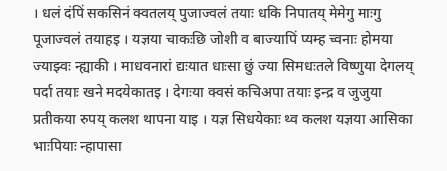। धलं दंपिं सकसिनं क्वतलय् पुजाज्वलं तयाः धकि निपातय् मेमेगु माःगु पूजाज्वलं तयाहइ । यज्ञया चाकःछि जोशी व बाज्यापिं प्यम्ह च्वनाः होमया ज्याझ्वः न्ह्याकी । माधवनारां द्यःयात धाःसा छुं ज्या सिमधःतले विष्णुया देगलय् पर्दा तयाः खने मदयेकातइ । देगःया क्वसं कचिअपा तयाः इन्द्र व जुजुया प्रतीकया रुपय् कलश थापना याइ । यज्ञ सिधयेकाः थ्व कलश यज्ञया आसिका भाःपियाः न्हापासा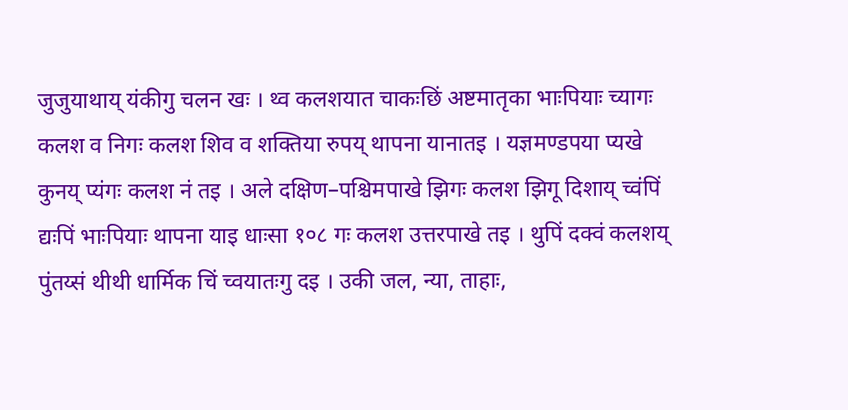जुजुयाथाय् यंकीगु चलन खः । थ्व कलशयात चाकःछिं अष्टमातृका भाःपियाः च्यागः कलश व निगः कलश शिव व शक्तिया रुपय् थापना यानातइ । यज्ञमण्डपया प्यखे कुनय् प्यंगः कलश नं तइ । अले दक्षिण–पश्चिमपाखे झिगः कलश झिगू दिशाय् च्वंपिं द्यःपिं भाःपियाः थापना याइ धाःसा १०८ गः कलश उत्तरपाखे तइ । थुपिं दक्वं कलशय् पुंतय्सं थीथी धार्मिक चिं च्वयातःगु दइ । उकी जल, न्या, ताहाः,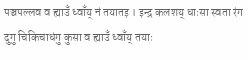पञ्चपल्लव व ह्याउँ ध्वाँय् नं तयातइ । इन्द्र कलशय् धाःसा स्वता रंग दुगु चिकिचाधंगु कुसा व ह्याउँ ध्वाँय् तयाः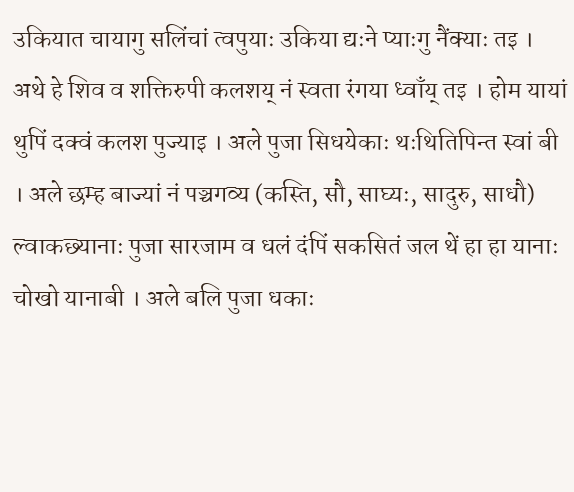उकियात चायागु सलिंचां त्वपुयाः उकिया द्यःने प्याःगु नैंक्याः तइ । अथे हे शिव व शक्तिरुपी कलशय् नं स्वता रंगया ध्वाँय् तइ । होम यायां थुपिं दक्वं कलश पुज्याइ । अले पुजा सिधयेकाः थःथितिपिन्त स्वां बी । अले छम्ह बाज्यां नं पञ्चगव्य (कस्ति, सौ, साघ्यः, सादुरु, साधौ) ल्वाकछ्यानाः पुजा सारजाम व धलं दंपिं सकसितं जल थें हा हा यानाः चोखो यानाबी । अले बलि पुजा धकाः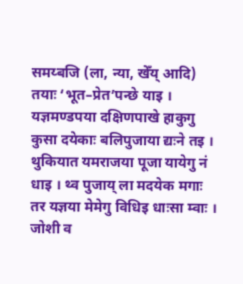समय्बजि (ला, न्या, खेँय् आदि) तयाः ‘भूत–प्रेत’पन्छे याइ । यज्ञमण्डपया दक्षिणपाखे हाकुगु कुसा दयेकाः बलिपुजाया द्यःने तइ । थुकियात यमराजया पूजा यायेगु नं धाइ । थ्व पुजाय् ला मदयेक मगाः तर यज्ञया मेमेगु विधिइ धाःसा म्वाः । जोशी व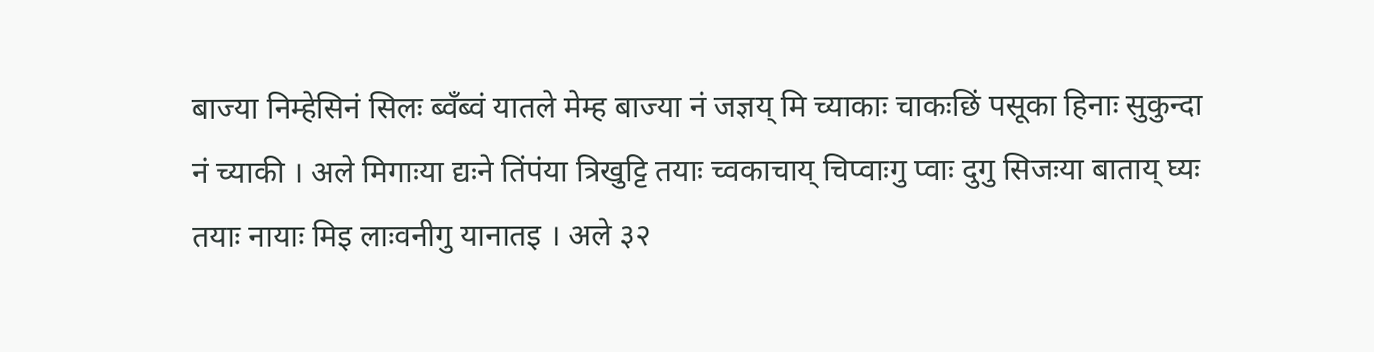बाज्या निम्हेसिनं सिलः ब्वँब्वं यातले मेम्ह बाज्या नं जज्ञय् मि च्याकाः चाकःछिं पसूका हिनाः सुकुन्दा नं च्याकी । अले मिगाःया द्यःने तिंपंया त्रिखुट्टि तयाः च्वकाचाय् चिप्वाःगु प्वाः दुगु सिजःया बाताय् घ्यः तयाः नायाः मिइ लाःवनीगु यानातइ । अले ३२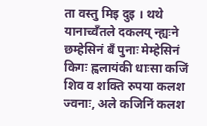ता वस्तु मिइ दुइ । थथे यानाच्वँतले दकलय् न्ह्यःने छम्हेसिनं बँ पुनाः मेम्हेसिनं किगः ह्वलायंकी धाःसा कजिं शिव व शक्ति रुपया कलश ज्वनाः, अले कजिनिं कलश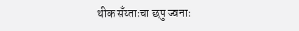थीक सँय्ताःचा छपु ज्वनाः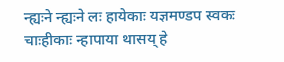न्ह्यःने न्ह्यःने लः हायेकाः यज्ञमण्डप स्वकः चाःहीकाः न्हापाया थासय् हे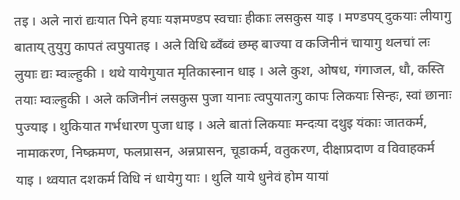तइ । अले नारां द्यःयात पिने हयाः यज्ञमण्डप स्वचाः हीकाः लसकुस याइ । मण्डपय् दुकयाः लीयागु बाताय् तुयुगु कापतं त्वपुयातइ । अले विधि ब्वँब्वं छम्ह बाज्या व कजिनीनं चायागु थलचां लः लुयाः द्यः म्वःल्हुकी । थथे यायेगुयात मृतिकास्नान धाइ । अले कुश, ओषध, गंगाजल, धौ, कस्ति तयाः म्वःल्हुकी । अले कजिनीनं लसकुस पुजा यानाः त्वपुयातःगु कापः लिकयाः सिन्हः, स्वां छानाः पुज्याइ । थुकियात गर्भधारण पुजा धाइ । अले बातां लिकयाः मन्दःया दथुइ यंकाः जातकर्म, नामाकरण, निष्क्रमण, फलप्रासन, अन्नप्रासन, चूडाकर्म, वतुकरण, दीक्षाप्रदाण व विवाहकर्म याइ । थ्वयात दशकर्म विधि नं धायेगु याः । थुलि याये धुनेवं होम यायां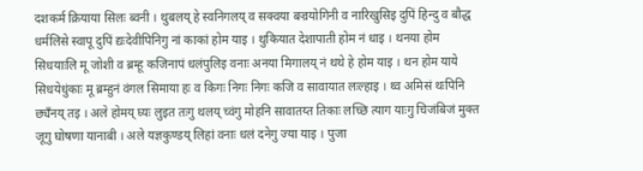दशकर्म क्रियाया सिलः ब्वनी । थुबलय् हे स्वनिगलय् व सक्वया बज्रयोगिनी व नारिखुसिइ दुपिं हिन्दु व बौद्ध धर्मलिसे स्वापू दुपिं द्यःदेवीपिनिगु नां काकां होम याइ । थुकियात देशापाती होम नं धाइ । थनया होम सिधयाःलि मू जोशी व ब्रम्हू कजिनापं धलंपुलिइ वनाः अनया मिगालय् नं थथे हे होम याइ । थन होम याये सिधयेधुंकाः मू ब्रम्हुनं वंगल सिमाया हः व किगः निगः निगः कजि व सावायात लःल्हाइ । थ्व अमिसं थःपिनि छ्यँनय् तइ । अले होमय् घ्यः लुइत तःगु थलय् च्वंगु मोहनि सावातय्त तिकाः लच्छि त्याग याःगु चिजंबिजं मुक्त जूगु घोषणा यानाबी । अले यज्ञकुण्डय् लिहां वनाः धलं दनेगु ज्या याइ । पुजा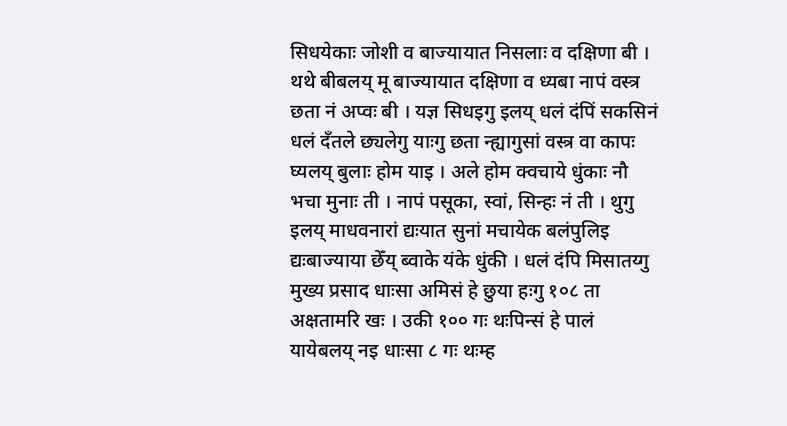सिधयेकाः जोशी व बाज्यायात निसलाः व दक्षिणा बी । थथे बीबलय् मू बाज्यायात दक्षिणा व ध्यबा नापं वस्त्र छता नं अप्वः बी । यज्ञ सिधइगु इलय् धलं दंपिं सकसिनं धलं दँतले छ्यलेगु याःगु छता न्ह्यागुसां वस्त्र वा कापः घ्यलय् बुलाः होम याइ । अले होम क्वचाये धुंकाः नौ भचा मुनाः ती । नापं पसूका, स्वां, सिन्हः नं ती । थुगु इलय् माधवनारां द्यःयात सुनां मचायेक बलंपुलिइ द्यःबाज्याया छेँय् ब्वाके यंके धुंकी । धलं दंपि मिसातय्गु मुख्य प्रसाद धाःसा अमिसं हे छुया हःगु १०८ ता अक्षतामरि खः । उकी १०० गः थःपिन्सं हे पालं यायेबलय् नइ धाःसा ८ गः थःम्ह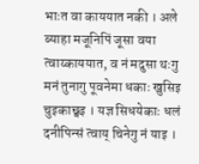भाःत वा काययात नकी । अले ब्याहा मजूनिपिं जूसा वया त्वाय्काययात, व नं मदुसा थःगु मनं तुनागु पूवनेमा धकाः खुसिइ चुइकाछ्वइ । यज्ञ सिधयेकाः धलं दनीपिन्सं त्वाय् चिनेगु नं याइ ।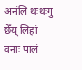अनंलि थःथःगु छेँय् लिहां वनाः पालं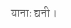यानाः द्यनी ।